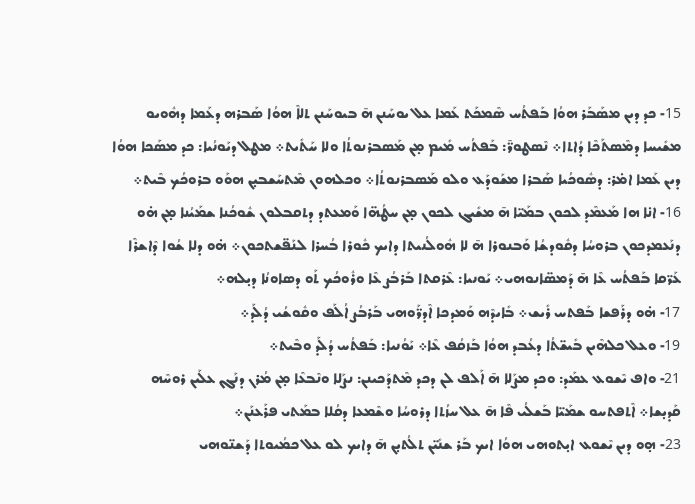15- ܟܕ ܕܝܢ ܡܣܰܒܰܪ ܗܘܳܐ ܒܰܦܬܳܚ ܣܶܡܟܰܬ ܥܰܡܐ ܥܠ ܝܘܚܰܢܢ ܗ̄ ܒܝܘܚܰܢܢ ܬܠܐܶ ܗܘܳܐ ܣܰܒܪܗ ܕܥܰܡܐ ܕܗܽܘܝܘ ܡܫܺܝܚܐ ܕܡܶܣܬܰܟܶܐ ܕܳܐܬܐ܀ ܢܶܣܛܘܪ̈̄: ܒܰܦܬܳܚ ܡܺܝܡ ܡ̣ܢ ܡܰܣܒܪܢܘܬܳܐ ܘܠܐ ܚܰܬܺܝܬ܀ ܡܛܠ ܕܝܰܘܢܳܝܐ: ܟܕ ܡܣܰܟܐ ܗܘܳܐ ܕܝܢ ܥܰܡܐ ܐܡ̇ܪ: ܕܣܽܘܟܳܝܐ ܣܰܒܪܐ ܡܫܰܘܕܰܥ ܘܠܘ ܡܰܣܒܪܢܘܬܳܐ܀ ܘܟܠܗܘܢ ܡܶܬܚܰܫܒܝ̣ܢ ܗܘܰܘ ܒܪܘܟܳܟ ܒܶܝܬ܀
16- ܐܢ̇ܐ ܗܐ ܡܰܥܡܶܕ ܠܟܘܢ ܒܡܰܝ̈ܐ ܗ̄ ܡܫܺܝܓ ܠܟܘܢ ܡ̣ܢ ܚܛܳܗ̈ܐ ܘܰܡܥܬܕ ܕܬܩܒܠܘܢ ܫܽܘܟܳܢܐ ܫܡܰܝܳܢܐ ܡ̣ܢ ܗ̇ܘ ܕܢܰܥܡܕܟܘܢ ܒܪܘܚܳܐ ܕܩܽܘܕܫܳܐ ܘܰܒܢܘܪܐ ܗ̄ ܠܐ ܗܽܘܠܳܢܝܬܐ ܕܐܝܟ ܟܽܘܪܐ ܒܳܚܪܐ ܠܢܰܦ̈ܫܬܟܘܢ܀ ܗ̇ܘ ܕܠܐ ܫܳܘܐ ܕܶܐܫܪܶܐ ܥܰܪ̈ܩܐ ܒܰܦܬܳܚ ܥܶܐ ܗ̄ ܕܰܡܣ̈ܐܢܘܗܝ܀ ܝܰܘܢܝܐ: ܥܶܪܩܬܐ ܒܰܪܒܳܨ ܥܶܐ ܘܪܽܘܟܳܟ ܬܰܘ ܕܣܐܘܢܳܐ ܕܝ̣ܠܗ܀
17- ܗ̇ܘ ܕܪܰܦܫܐ ܒܰܦܬܚ ܪܺܝܫ܀ ܒܺܐܝܕܶܗ ܘܰܡܕܟܐ ܐܶܕܪ̈ܰܘܗܝ ܒܰܪܒܳܨ ܐܳܠܰܦ ܘܩܽܘܫܳܝ ܕܳܠܰܕ܀
19- ܘܥܠ ܟܠܗܶܝܢ ܒܺܝܫ̈ܬܳܐ ܕܥܳܒܕ ܗܘܳܐ ܒܰܙܩܳܦ ܥܶܐ܀ ܝܰܘܳܢܝܐ: ܒܰܦܬܳܚ ܕܳܠܰܕ ܘܒܶܝܬ܀
21- ܘܐܦ ܝܶܫܘܥ ܥܡܰܕ: ܘܟܕ ܡܨܰܠܐ ܗ̄ ܐܰܠܦ ܠܢ ܕܟܕ ܡܶܬܕܰܟܝܢܢ: ܢܨܰܠܐ ܘܢܶܒܥܶܐ ܡ̣ܢ ܡܳܪܢ ܕܢܰܓܢ ܥܠܰܝܢ ܪܘܚܶܗ ܩܰܕܝ̣ܫܐ܀ ܐܶܬܦܬܚܘ ܫܡܰܝ̈ܐ ܒܰܫܠܳܝ ܦܶܐ ܗ̄ ܥܠ ܚܙܳܬܐ ܕܪܘܚܳܐ ܘܫܶܡܥܐ ܕܩܳܠܐ ܒܡܰܬܝ ܦܪܰܥܢܰܢ܀
23- ܗ̣ܘ ܕܝܢ ܝܶܫܘܥ ܐܝ̣ܬܘܗܝ ܗܘܳܐ ܐܝܟ ܒܰܪ ܫܢܺܝ̈ܢ ܬܠܳܬܝ̣ܢ ܗ̄ ܕܐܝܟ ܠܘ ܥܠ ܟܡܳܝܘܬܐ ܕܰܫܢ̈ܘܗܝ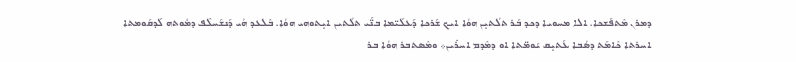ܕܡܪܢ ܡܶܬܦܰܫܟܐ. ܐܠܐ ܡܚܘܝܐ ܕܟܕ ܒܰܪ ܬܠܳܬܝ̣ܢ ܗܘܳܐ ܐܝܟ ܫܰܪܟܐ ܕܰܥܠܰܝ̈ܡܐ ܒܢ̈ܰܝ ܬܠܳܬܝܢ ܐܝ̣ܬܘܗܝ ܗܘܳܐ. ܒܶܠܥܕ ܗܳܝ ܕܰܢܫܰܚܠܶܦ ܕܡܽܘܬܗ ܠܰܕܩܰܘܡܬܐ ܐܚܪܬܐ ܟܶܐܡܰܬ ܕܣܳܒܐ ܥܰܬܝ̣ܩ ܝܰܘܡ̈ܬܐ ܐܘ ܕܡܶܕܡ ܐܚܪܺܝܢ܀ ܘܡܶܣܬܒܪ ܗܘܳܐ ܒܪ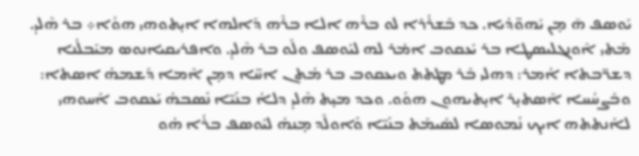ܝܰܘܣܦ ܗ̄ ܡ̣ܢ ܝܺܗܘ̈ܕܳܝܐ. ܟܕ ܒܰܫܪܳܪܐ ܠܘ ܒܪܶܗ ܐܠܐ ܒܪܶܗ ܕܰܐܠܗܐ ܐܝ̣ܬܘܗܝ ܗܘܳܐ܀ ܒܪ ܗܶܠܝ̣. ܡܰܬܝ ܐܶܘܢܓܠܝܣܛܐ ܒܪ ܝܰܥܩܘܒ ܐܡ̇ܪ ܠܗ ܠܝܰܘܣܦ ܘܠܰܘ ܒܪ ܗܶܠܝ̣. ܘܐܦܪܝܩܝܐܢܘܣ ܡܝܰܒܠܳܢܐ ܕܫܪ̈ܒܬܐ ܐܳܡܪ: ܕܗܠܝ ܒܰܪ ܡܛܬܬ ܘܝܥܩܘܒ ܒܪ ܡܳܬܢ ܐܚ̈ܐ ܕܡ̣ܢ ܐܶܡܐ ܕܰܫܡܗ̇ ܐܣܬܐ: ܘܒܰܨܚܳܚܐ ܐܶܣܬܝ̣ܪ ܐܝ̣ܬܝܗܘܢ ܗܘܰܘ. ܘܟܕ ܡܝ̣ܬ ܗܶܠܝ̣ ܕܠܐܳ ܒܢܰܝ̈ܐ ܢܰܣܒܗ̇ ܝܰܥܩܘܒ ܐܰܚܘܗܝ ܠܐܰܢܬܬܗ ܐܝܟ ܢܳܡܘܣܐ ܠܣܺܝܡܰܬ ܒܢܰܝ̈ܐ ܘܰܐܘܠܶܕ ܡ̣ܢܗ̇ ܠܝܰܘܣܦ ܒܪܳܐ ܗ̇ܘ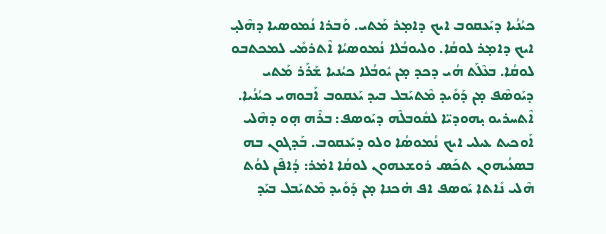ܟܝܳܢܳܝܐ ܕܝܰܥܩܘܒ ܐܝܟ ܕܐܡ̣ܪ ܡܰܬܝ. ܘܰܒܪܐ ܢܳܡܘܣܝܐ ܕܗܶܠܝ̣ ܐܝܟ ܕܐܡ̣ܪ ܠܘܩܳܐ. ܘܠܝܘܒܳܠܐ ܢܳܡܘܣܝܳܐ ܐܶܬܪܡܺܝ ܠܡܟܬܒܘ ܠܘܩܳܐ. ܒܥܶܠܰܬ ܗܳܝ ܕܟܕ ܡ̣ܢ ܝܽܘܒܳܠܐ ܟܝܳܢܝܐ ܫܰܪܰܪ ܡܰܬܝ ܕܝܰܘܣܶܦ ܡ̣ܢ ܕܰܘܺܝܕ ܡܶܬܝܰܒܠ ܒܝܕ ܝܰܥܩܘܒ ܐܰܒܘܗܝ ܟܝܳܢܳܝܐ. ܐܶܬܚܪܝܘ ܝ̣ܗܘܕܝ̈ܐ ܠܩܽܘܒܠܶܗ ܕܝܰܘܣܦ: ܒܪܶܗ ܗ̣ܘ ܕܗܶܠܝ ܐܰܘܟܝܬ ܥܝܠܝ ܐܝܟ ܢܳܡܘܣܳܐ ܘܠܘ ܕܝܰܥܩܘܒ. ܒܰܕܓܘܢ ܒܗ ܒܣܥܳܝܗܘܢ ܬܟܰܣ ܪܘܫܥܗܘܢ ܠܘܩܳܐ ܐܡ̇ܪ: ܕܳܐܦܶܢ ܠܘܳܬ ܗܶܠܝ ܢܺܐܬܐ ܝܰܘܣܦ ܐܦ ܗ̇ܟܢܐ ܡ̣ܢ ܕܰܘܺܝܕ ܡܶܬܝܰܒܠ ܒܝܰܕ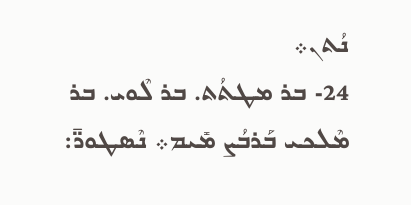ܢܳܬܢ܀
24- ܒܪ ܡܛܬܳܬ. ܒܪ ܠܶܘܝ. ܒܪ ܡܶܠܟܝ ܒܰܪܒܳܨ ܡܺܝܡ܀ ܢܶܣܛܘܪ̈̄: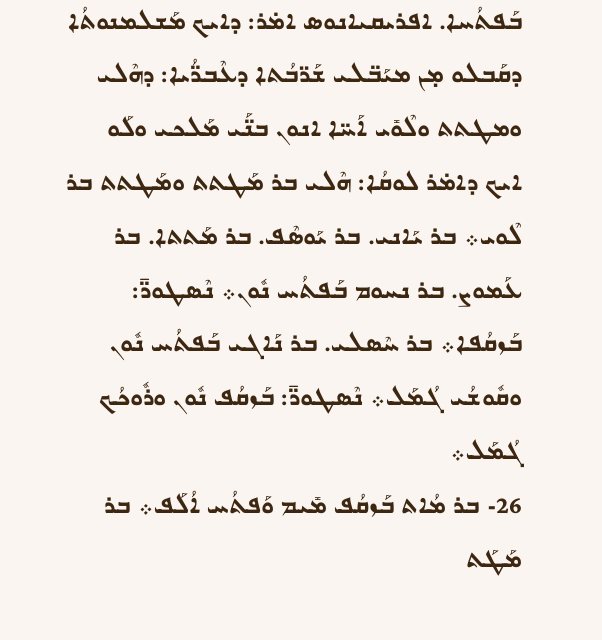ܒܰܦܬܳܚܐ. ܐܦܪܝܩܝܐܢܘܣ ܐܡ̇ܪ: ܕܐܝܟ ܡܰܫܠܡܢܘܬܳܐ ܕܩܰܒܠܘ ܡ̣ܢ ܡܝܰܒ̈ܠܝ ܫܰܪ̈ܒܳܬܐ ܕܥܶܒܪ̈ܳܝܐ: ܕܗܶܠܝ ܘܡܛܬܬ ܘܠܶܘܺܝ ܐܰܚ̈ܐ ܐܢܘܢ ܒܢ̈ܰܝ ܡܰܠܟܝ ܘܠܰܘ ܐܝܟ ܕܐܡ̇ܪ ܠܘܩܳܐ: ܗܶܠܝ ܒܪ ܡܰܛܬܬ ܘܡܰܛܬܬ ܒܪ ܠܶܘܝ܀ ܒܪ ܝܰܐܢܝ. ܒܪ ܝܰܘܣܶܦ. ܒܪ ܡܰܬܬܐ. ܒܪ ܥܰܡܘܨ. ܒܪ ܢܚܘܡ ܒܰܦܬܳܚ ܢܽܘܢ܀ ܢܶܣܛܘܪ̈̄: ܒܰܙܩܳܦܐ܀ ܒܪ ܚܶܣܠܝ. ܒܪ ܢܰܐܓܝ ܒܰܦܬܳܚ ܢܽܘܢ ܘܩܽܘܫܳܝ ܓܳܡܰܠ܀ ܢܶܣܛܘܪ̈̄: ܒܰܙܩܳܦ ܢܽܘܢ ܘܪܽܘܟܳܟ ܓܳܡܰܠ܀
26- ܒܪ ܡܳܐܬ ܒܰܙܩܳܦ ܡܺܝܡ ܘܰܦܬܳܚ ܐܳܠܰܦ܀ ܒܪ ܡܰܛܰܬ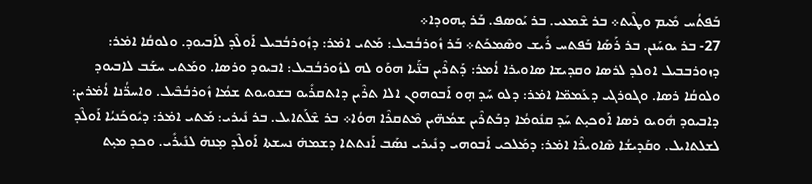ܒܰܦܬܳܚ ܡܺܝܡ ܘܛܶܝܬ܀ ܒܪ ܫܶܡܥܝ. ܒܪ ܝܰܘܣܦ. ܒܰܪ ܝ̣ܗܘܕܐ܀
27- ܒܪ ܝܘܚܰܢܢ. ܒܪ ܪܰܣܰܐ ܒܰܦܬܚ ܪܺܝܫ ܘܣܶܡܟܰܬ܀ ܒܰܪ ܙܽܘܪܒܳܒܝܠ: ܡܰܬܝ ܐܡ̇ܪ: ܕܙܽܘܪܒܳܒܝܠ ܐܰܘܠܶܕ ܠܐܰܒܝܘܕ. ܘܠܘܩܳܐ ܐܡ̇ܪ: ܕܙܘܪܒܒܝܠ ܐܘܠܕ ܠܪܣܐ ܘܩܕܝܫܐ ܣܐܘܝܪܐ ܐܳܡܪ: ܕܰܬܪܶܝܢ ܒܢ̈ܰܝܐ ܗܘܰܘ ܠܗ ܠܙܽܘܪܒܳܒܝܠ: ܐܒܝܘܕ ܘܪܣܐ. ܘܡܰܬܝ ܚܫܰܒ ܠܐܒܝܘܕ ܘܠܘܩܳܐ ܪܣܐ. ܘܓܘܪܓܝ ܕܥܰܡܡ̈ܐ ܐܡ̇ܪ: ܕܠܘ ܚܰܕ ܗ̣ܘ ܐܰܒܘܗܘܢ ܐܠܐ ܬܪܶܝܢ ܕܐܬܩܪܺܝܘ ܒܫܘܝܘܬ ܫܡܳܐ ܙܽܘܪܒܳܒܶܝܠ. ܘܐܚܪ̈ܳܢܐ ܐܳܡ̇ܪܝܢ: ܕܐܒܝܘܕ ܗܽܘܝܘ ܪܣܐ ܐܰܘܟܝ̣ܬ ܚܰܕ ܩܢܽܘܡܳܐ ܕܒܰܬܪܶܝܢ ܫܡܳܗ̈ܝܢ ܡܶܬܩܪܶܐ ܗܘܳܐ܀ ܒܪ ܫܶܠܰܬܐܝܠ. ܒܪ ܢܺܝܪܝ: ܡܰܬܝ ܐܡ̇ܪ: ܕܝܽܘܟܰܢܝܳܐ ܐܰܘܠܶܕ ܠܫܠܬܐܝܠ. ܘܩܰܕܝܫܳܐ ܣܶܐܘܝܪܶܐ ܐܡ̇ܪ: ܕܡܰܠܟܝ ܐܰܒܘܗܝ ܕܢܺܝܪܝ ܢܣܰܒ ܐܰܢܬܬܐ ܕܫܡܗ̇ ܢܚܫܬܐ ܐܰܘܠܶܕ ܡ̣ܢܗ̇ ܠܢܺܝܪܺܝ. ܘܟܕ ܡܝ̣ܬ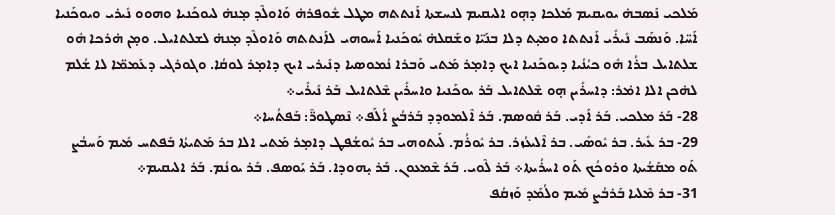ܡܰܠܟܝ ܢܰܣܒܗ̇ ܝܘܝܩܝܡ ܡܰܠܟܐ ܕܗ̣ܘ ܐܠܝܩܝܡ ܠܢܚܫܬܐ ܐܰܢܬܬܗ ܡܛܠ ܫܽܘܦܪܗ̇ ܘܰܐܘܠܶܕ ܡ̣ܢܗ̇ ܠܝܘܟܰܢܝܐ ܘܗܘܘ ܢܺܝܪܝ ܘܝܘܟܰܢܝܐ ܐܰܚ̈ܐ. ܘܰܢܣܰܒ ܢܺܝܪܺܝ ܐܰܢܬܬܐ ܘܡܝ̣ܬ ܕܠܐ ܒܢܰܝ̈ܐ ܘܫܰܩܠܗ̇ ܝܽܘܟܰܢܝܐ ܐܰܚܘܗܝ ܠܐܰܢܬܬܗ ܘܰܐܘܠܶܕ ܡ̣ܢܗ̇ ܠܫܠܬܐܝܠ. ܘܡ̣ܢ ܗ̇ܪܟܐ ܗܽܘ ܫܠܬܐܝܠ ܒܪܳܐ ܗܽܘ ܟܝܳܢܳܝܐ ܕܝܘܟܰܢܝܐ ܐܝܟ ܕܐܡ̣ܪ ܡܰܬܝ ܘܰܒܪܐ ܢܳܡܘܣܝܐ ܕܢܺܝܪܝ ܐܝܟ ܕܐܡ̣ܪ ܠܘܩܳܐ. ܘܓܘܪܓܝ ܕܥܰܡܡ̈ܐ ܠܐ ܫܳܠܡ ܠܗ̇ܟܢ ܐܠܐ ܐܡ̇ܪ: ܕܐܚܪܺܝܢ ܗ̣ܘ ܫܶܠܬܐܝܠ ܒܰܪ ܝܘܟܰܢܝܐ ܘܐܚܪܺܝܢ ܫܶܠܬܐܝܠ ܒܰܪ ܢܺܝܪܺܝ܀
28- ܒܰܪ ܡܠܟܝ. ܒܰܪ ܐܰܕܝ. ܒܰܪ ܩܽܘܣܡ. ܒܰܪ ܐܶܠܡܘܕܕ ܒܰܪܒܳܨ ܐܳܠܰܦ܀ ܢܶܣܛܘܪ̈̄: ܒܰܦܬܳܚܐ܀
29- ܒܪ ܥܺܝܪ. ܒܪ ܝܽܘܣܺܝ. ܒܪ ܐܶܠܝܥܳܙܪ. ܒܪ ܝܽܘܪܳܡ. ܠܰܝܬܘܗܝ ܒܪ ܝܽܘܫܳܦܛ ܕܐܡ̣ܪ ܡܰܬܝ ܐܠܐ ܒܪ ܡܰܬܝܬܳܐ ܒܰܦܬܚ ܡܺܝܡ ܘܰܚܒܳܨ ܬܰܘ ܡܩܰܫܳܝܬܐ ܘܪܘܟܳܟ ܬܰܘ ܐܚܪܳܝܬܐ܀ ܒܰܪ ܠܶܘܝ. ܒܰܪ ܫܶܡܥܘܢ. ܒܰܪ ܝ̣ܗܘܕܐ. ܒܰܪ ܝܰܘܣܦ. ܒܰܪ ܝܘܢܳܡ. ܒܰܪ ܐܠܝܩܝܡ܀
31- ܒܪ ܡܶܠܝܐ ܒܰܪܒܳܨ ܡܺܝܡ ܘܠܳܡܰܕ ܘܰܙܩܳܦ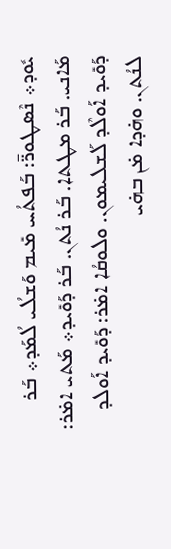ܝܽܘܕ܀ ܢܶܣܛܘܪ̈̄: ܒܰܦܬܳܚ ܡܺܝܡ ܘܰܫܠܳܝ ܠܳܡܰܕ܀ ܒܰܪ ܡܰܐܢܝ. ܒܰܪ ܡܛܬܐ. ܒܰܪ ܢܳܬܢ. ܒܰܪ ܕܰܘܺܝܕ܀ ܡܰܬܝ ܐܡ̇ܪ: ܕܰܘܺܝܕ ܐܰܘܠܶܕ ܠܰܫܠܝܡܘܢ. ܘܠܘܩܳܐ ܐܡ̇ܪ: ܕܰܘܺܝܕ ܐܰܘܠܕ ܠܢܳܬܢ. ܘܗ̇ܕܐ ܡ̇ܢ ܒܗ̇ܝ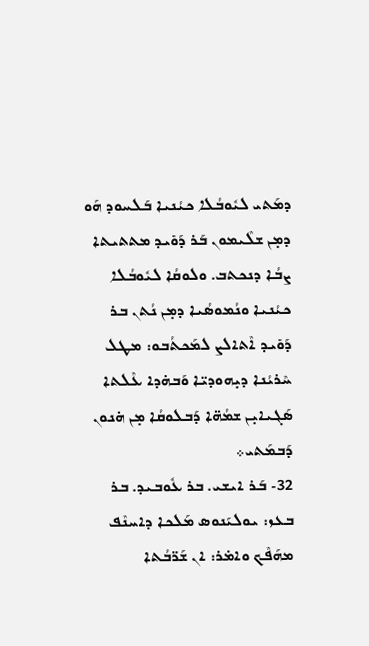ܕܡܰܬܝ ܠܝܽܘܒܳܠܐ ܟܝܳܢܝܐ ܒܰܠܚܘܕ ܗܰܘ ܕܡ̣ܢ ܫܠܶܝܡܘܢ ܒܰܪ ܕܰܘܺܝܕ ܡܬܬܝܬܐ ܨܒܳܐ ܕܢܟܬܒ. ܘܠܘܩܳܐ ܠܝܽܘܒܳܠܐ ܟܝܳܢܝܐ ܘܢܳܡܘܣܳܝܐ ܕܡ̣ܢ ܢܳܬܢ ܒܪ ܕܰܘܺܝܕ ܐܶܬܐܠܨ ܠܡܰܟܬܳܒܘ: ܡܛܠ ܚܶܪܝܳܢܐ ܕܝ̣ܗܘܕܝ̈ܐ ܘܰܒܗ̇ܕܐ ܥܶܠܬܐ ܣܰܓܝܐܝ̣ܢ ܫܡܳܗ̈ܐ ܕܰܒܠܘܩܳܐ ܡ̣ܢ ܗ̇ܢܘܢ ܕܰܒܡܰܬܝ܀
32- ܒܰܪ ܐܝܫܝ. ܒܪ ܥܽܘܒܝܕ. ܒܪ ܒܥܙ: ܝܘܠܝܰܢܘܣ ܡܰܠܟܐ ܕܐܚܢܶܦ ܡܗܰܦܶܟ ܘܐܡ̇ܪ: ܐܢ ܫܰܪ̈ܒܳܬܐ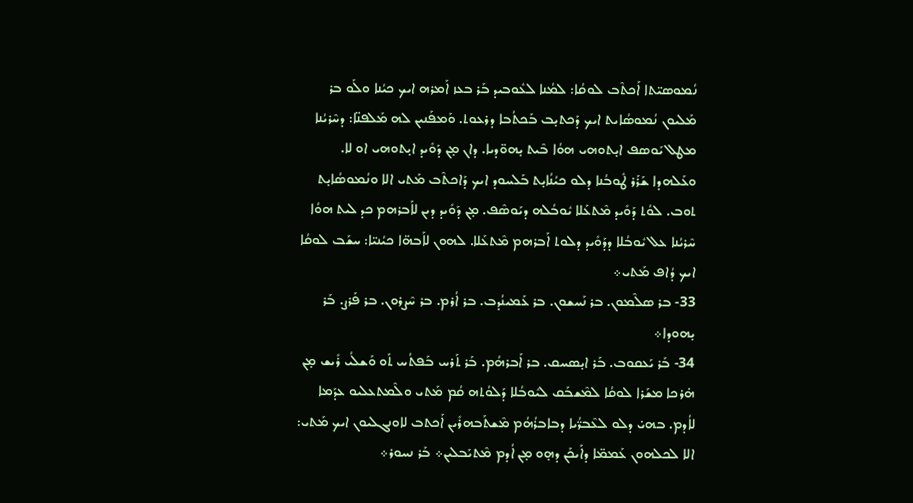ܢܳܡܘܣܝ̈ܬܐ ܐܰܟܬܶܒ ܠܘܩܳܐ: ܠܡܳܢܐ ܠܥܽܘܒܝܕ ܒܰܪ ܒܥܙ ܐܰܡܪܗ ܐܝܟ ܟܝܳܢܐ ܘܠܰܘ ܒܪ ܡܰܠܝܘܢ ܢܳܡܘܣܳܐܝܬ ܐܝܟ ܕܰܟܬܝ̣ܒ ܒܰܟܬܳܒܐ ܕܪܥܘܬ. ܘܰܡܦܰܢܝܢ ܠܗ ܡܰܠܦܢ̈ܐ: ܕܚܶܪܝܳܢܐ ܡܛܠ ܝܰܘܣܦ ܐܝ̣ܬܘܗܝ ܗܘܳܐ ܒܶܝܬ ܝ̣ܗܘ̈ܕܝܐ. ܕܐܢ ܡ̣ܢ ܕܰܘܺܝܕ ܐܝ̣ܬܘܗܝ ܐܘ ܠܐ. ܘܥܰܠܗܕܐ ܫܰܪܰܪ ܛܽܘܒܳܢܐ ܕܠܘ ܟܝܳܢܳܐܝ̣ܬ ܒܰܠܚܘܕ ܐܝܟ ܕܰܐܟܬܶܒ ܡܰܬܝ ܐܠܐ ܘܢܳܡܘܣܳܐܝ̣ܬ ܬܘܒ. ܠܘܳܬ ܕܰܘܺܝܕ ܡܶܬܥܰܠܐ ܝܽܘܒܳܠܗ ܕܝܰܘܣܶܦ. ܡ̣ܢ ܕܰܘܺܝܕ ܕܝܢ ܠܐܰܒܪܗܡ ܟܕ ܠܝܬ ܗܘܳܐ ܚܶܪܝܳܢܐ ܥܠ ܝܽܘܒܳܠܐ ܕܕܰܘܺܝܕ ܕܠܘܬ ܐܰܒܪܗܡ ܡܶܬܥܰܠܐ. ܠܗܘܢ ܠܐܰܒܗ̈ܐ ܟܝܳܢܝ̈ܐ: ܚܫܰܒ ܠܘܩܳܐ ܐܝܟ ܕܳܐܦ ܡܰܬܝ܀
33- ܒܪ ܣܠܶܡܘܢ. ܒܪ ܢܰܚܫܘܢ. ܒܪ ܥܰܡܝܢܳܕܒ. ܒܪ ܐܳܪܡ. ܒܪ ܚܶܨܪܘܢ. ܒܪ ܦܰܪܨ. ܒܰܪ ܝ̣ܗܘܕܐ܀
34- ܒܰܪ ܝܰܥܩܘܒ. ܒܰܪ ܐܝ̣ܣܚܩ. ܒܪ ܐܰܒܪܗܳܡ. ܒܰܪ ܬܰܪܚ ܒܰܦܬܳܚ ܬܰܘ ܘܰܫܠܳܝ ܪܺܝܫ ܡ̣ܢ ܗ̇ܪܟܐ ܡܫܰܪܐ ܠܘܩܳܐ ܠܡܶܫܒܰܩ ܠܝܽܘܒܳܠܐ ܕܰܠܘܳܬܗ ܩܳܡ ܡܰܬܝ ܘܠܶܡܬܥܠܝܘ ܥܕܰܡܐ ܠܐܳܕܡ. ܒܗܝ̇ ܕܠܘ ܠܥܶܒܪ̈ܳܝܐ ܕܒܐܒܪܳܗܳܡ ܡܶܫܬܰܒܗܪܺܝܢ ܐܰܟܬܒ ܠܐܘܢܓܠܝܘܢ ܐܝܟ ܡܰܬܝ: ܐܠܐ ܠܟܠܗܘܢ ܥܰܡܡ̈ܐ ܕܐܰܝܟܰܢ ܕܗ̣ܘ ܡ̣ܢ ܐܳܕܡ ܡܶܬܝܰܒܠܝܢ܀ ܒܰܪ ܢܚܘܪ܀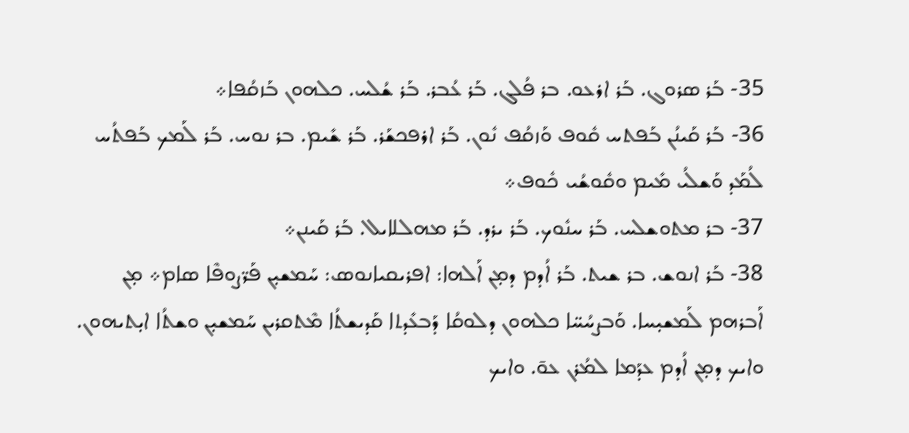35- ܒܰܪ ܣܪܘܓ. ܒܰܪ ܐܪܥܘ. ܒܪ ܦܳܠܓ. ܒܰܪ ܥܳܒܪ. ܒܰܪ ܫܳܠܚ. ܟܠܗܘܢ ܒܰܙܩܳܦܐ܀
36- ܒܰܪ ܩܰܝܢܳܢ ܒܰܦܬܚ ܩܽܘܦ ܘܰܙܩܳܦ ܢܽܘܢ. ܒܰܪ ܐܪܦܟܫܰܪ. ܒܰܪ ܫܺܝܡ. ܒܪ ܢܘܚ. ܒܰܪ ܠܰܡܟ ܒܰܦܬܳܚ ܠܳܡܰܕ ܘܰܫܠܳܝ ܡܺܝܡ ܘܩܽܘܫܳܝ ܟܽܘܦ܀
37- ܒܪ ܡܬܘܫܠܚ. ܒܰܪ ܚܢܽܘܟ. ܒܰܪ ܝܪܕ. ܒܰܪ ܡܗܠܠܐܝܠ. ܒܰܪ ܩܰܝܢܢ܀
38- ܒܰܪ ܐܢܘܫ. ܒܪ ܫܝܬ. ܒܰܪ ܐܳܕܡ ܕܡ̣ܢ ܐܰܠܗܐ: ܐܦܪܝܩܝܐܢܘܣ: ܚܰܡܫܝ̣ܢ ܦܰܪ̈ܨܘܦܶܐ ܣܐܡ܀ ܡ̣ܢ ܐܰܒܪܗܡ ܠܰܡܫܝ̣ܚܐ. ܘܰܒܨܚܳܚ̈ܐ ܟܠܗܘܢ ܕܠܘܩܳܐ ܕܰܒܥܺܕܬܐ ܩܰܕܝܫܬܳܐ ܡܶܬܩܪܝܢ ܚܰܡܫܝ̣ܢ ܘܫܬܳܐ ܐܝ̣ܬܝܗܘܢ. ܘܐܝܟ ܕܡ̣ܢ ܐܳܕܡ ܥܕܰܡܐ ܠܡܳܪܢ ܥܘ̄. ܘܐܝܟ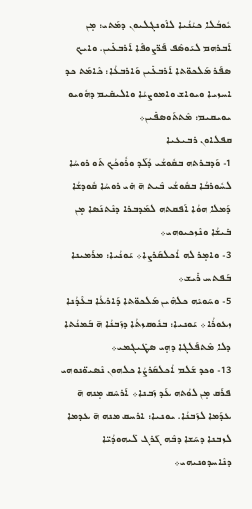ܝܽܘܒܳܠܐ ܟܝܳܢܳܝܐ ܠܐܶܘܢܓܠܝܘܢ ܕܡܰܬܝ: ܡ̣ܢ ܐܰܒܪܗܡ ܠܝܰܘܣܶܦ ܦܰܪ̈ܨܘܦܶܐ ܐܰܪܒܥܺܝܢ. ܘܐܝܟ ܣܦܰܪ ܡܰܠܟܘ̈ܬܐ ܐܰܪܒܥܺܝܢ ܘܰܐܪܒܥܳܐ: ܟܶܐܡܰܬ ܟܕ ܐܚܙܝܐ ܘܝܘܐܫ ܘܐܡܘܨܝܳܐ ܘܐܠܝܩܺܝܡ ܕܗܽܘܝܘ ܝܘܝܩܝܡ: ܡܶܬܬܰܘܣܦܺܝܢ܀
ܩܦܠܐܘܢ ܪܒܝܥܝܐ
1- ܘܰܕܒܪܬܗ ܒܩܽܘܫܳܝ ܕܳܠܰܕ ܘܪܽܘܟܳܟ ܬܰܘ ܪܘܚܳܐ ܠܚܽܘܪܒܳܐ ܒܩܽܘܫܳܝ ܒܶܝܬ ܗ̄ ܗܺܝ ܪܘܚܳܐ ܩܽܘܕܫܳܐ ܕܰܡܠܐ ܗܘܳܐ ܐܰܦܩܬܗ ܠܡܰܕܒܪܐ ܕܢܶܬܢܰܣܐ ܡ̣ܢ ܒܺܝܫܳܐ ܘܢܶܙܟܝܘܗܝ܀
3- ܘܐܡ̣ܪ ܠܗ ܐܳܟܠܩܰܪܨܐ܀ ܝܰܘܢܳܝܐ: ܡܪܰܡܝܢܐ ܒܰܦܬܚ ܪܺܝܫ܀
5- ܘܚܰܘܝܶܗ ܟܠܗܶܝܢ ܡܰܠܟܘ̈ܬܐ ܕܰܐܪܥܳܐ ܒܥܶܕܳܢܐ ܙܥܘܪܳܐ܀ ܝܰܘܢܝܐ: ܒܢܽܘܩܙܬܳܐ ܕܙܰܒܢܳܐ ܗ̄ ܒܰܡܢܳܬܐ ܕܠܐ ܡܶܬܦܰܠܓܐ ܕܗ̣ܝ ܣܛܺܝܓܡܝ܀
13- ܘܟܕ ܫܰܠܡ ܐܳܟܠܩܰܪܨܳܐ ܟܠܗܘܢ ܢܶܣܝܘ̈ܢܘܗܝ ܦܪܰܩ ܡ̣ܢ ܠܘܳܬܗ ܥܰܕ ܙܰܒܢܐ܀ ܐܰܪܚܶܩ ܡ̣ܢܗ ܗ̄ ܥܕܰܡܐ ܠܙܰܒܢܳܐ. ܝܘܢܝܐ: ܐܪܚܩ ܡܢܗ ܗ̄ ܥܕܡܐ ܠܙܒܢܐ ܕܚܰܫܐ ܕܒܶܗ ܓܰܪܓ ܠܺܝܗܘܕܳܝ̈ܐ ܕܢܶܐܚܕܘܢܝܗܝ܀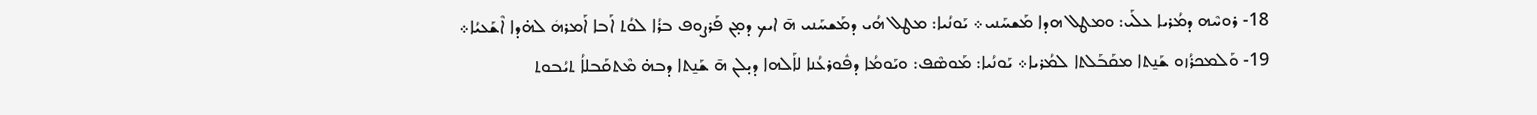18- ܪܘܚܶܗ ܕܡܳܪܝܐ ܥܠܰܝ: ܘܡܛܠ ܗܕܐ ܡܰܫܚܰܢܝ܀ ܝܰܘܢܳܝܐ: ܡܛܠ ܗܳܝ ܕܡܰܫܚܰܢܝ ܗ̄ ܐܝܟ ܕܡ̣ܢ ܦܰܪܨܘܦ ܒܪܳܐ ܠܘܳܬ ܐܰܒܐ ܐܰܡܪܗܿ ܠܗ̇ܕܐ ܐܶܫܰܥܝܳܐ܀
19- ܘܰܠܡܟܪܳܙܘ ܫܰܢ̱ܬܐ ܡܩܰܒܰܠܬܐ ܠܡܳܪܝܐ܀ ܝܰܘܢܳܝܐ: ܡܰܘܣܶܦ: ܘܝܰܘܡܳܐ ܕܦܽܘܪܥܳܢܐ ܠܐܰܠܗܐ ܕܝ̣ܠܢ ܗ̄ ܫܰܢ̱ܬܐ ܕܒܗ̇ ܡܶܬܩܰܒܠܐܳ ܬܝܳܒܘܬ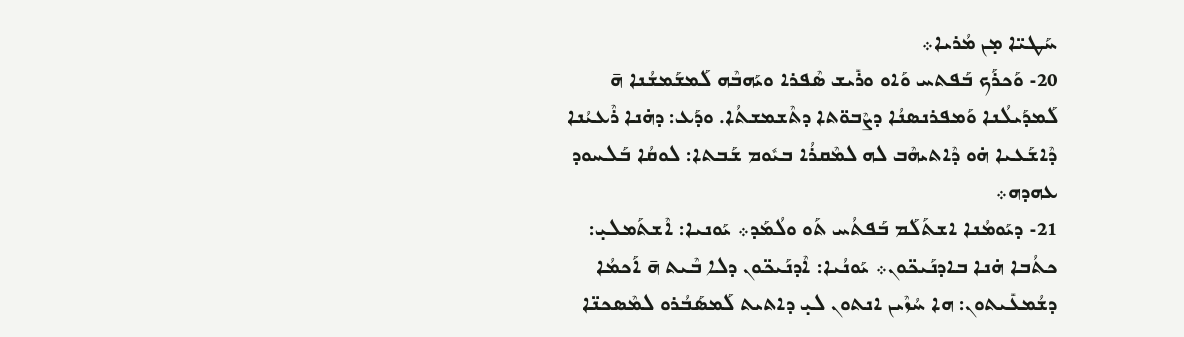ܚܰܛܝ̈ܐ ܡ̣ܢ ܡܳܪܝܐ܀
20- ܘܰܟܪܰܟ ܒܰܦܬܚ ܘܰܐܘ ܘܪܺܝܫ ܣܶܦܪܐ ܘܝܰܗܒܶܗ ܠܰܡܫܰܡܫܳܢܐ ܗ̄ ܠܰܡܕܰܝܠܳܢܐ ܘܰܡܦܪܢܣܢܳܐ ܕܨܶܒܘ̈ܬܐ ܕܬܶܫܡܫܬܳܐ. ܘܕܰܥ: ܕܗ̇ܢܐ ܪܶܥܝܳܢܐ ܕܶܐܫܰܥܝܐ ܗ̇ܘ ܕܶܐܬܝܗܶܒ ܠܗ ܠܡܶܩܪܳܐ ܒܝܽܘܡ ܫܰܒܬܐ: ܠܘܩܳܐ ܒܰܠܚܘܕ ܥܗܕܗ܀
21- ܕܝܰܘܡܳܢܐ ܐܫܬܰܠܰܡ ܒܰܦܬܳܚ ܬܰܘ ܘܠܳܡܰܕ܀ ܝܰܘܢܝܐ: ܐܶܫܬܰܡܠܝ̣: ܟܬܳܒܐ ܗ̇ܢܐ ܒܐܕܢܰܝܟ̈ܘܢ܀ ܝܰܘܢܳܝܐ: ܐܶܕܢܰܝܟ̈ܘܢ ܕܠܐ ܒܶܝܬ ܗ̄ ܐܰܟܡܳܐ ܕܫܳܡܥܺܝܬܘܢ: ܗܐ ܚܳܙܶܝܢ ܐܢܬܘܢ ܠܝ̣ ܕܐܬܝܬ ܠܰܡܣܰܒܳܪܘ ܠܡܶܣܟܢ̈ܐ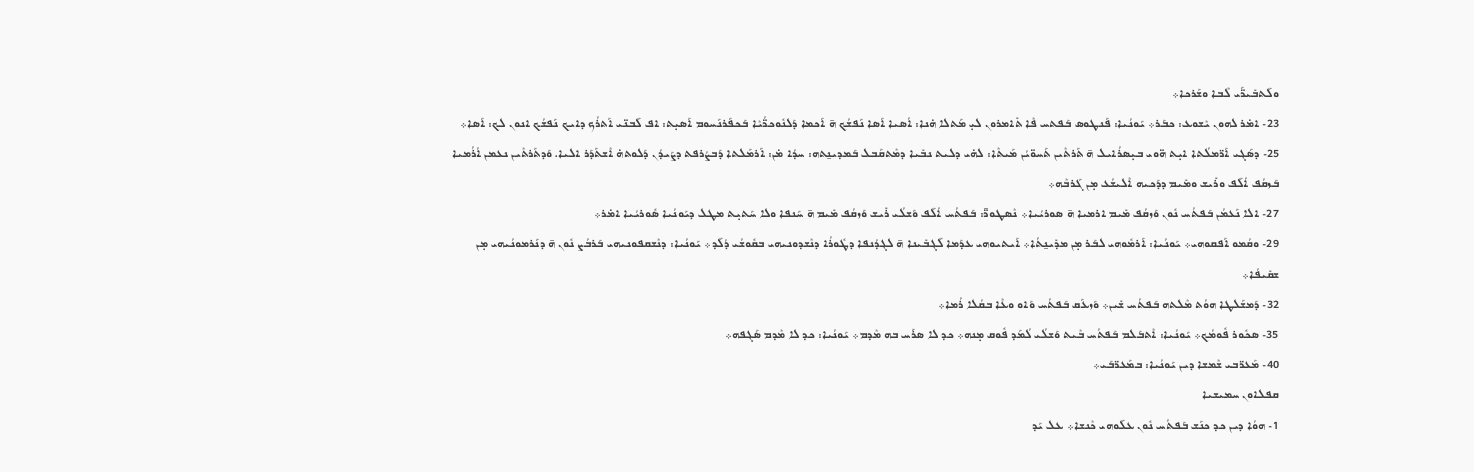ܘܠܰܬܒܺܝܪ̈ܰܝ ܠܶܒܐ ܘܫܰܪܟܐ܀
23- ܐܡ̇ܪ ܠܗܘܢ ܝܶܫܘܥ: ܟܒܰܪ܀ ܝܰܘܢܳܝܐ: ܦܰܢܛܘܣ ܒܰܦܬܚ ܦܶܐ ܬܺܐܡܪܘܢ ܠܝ̣ ܡܰܬܠܐ ܗ̇ܢܐ: ܐܳܣܝܐ ܐܰܣܐ ܢܰܦܫܳܟ ܗ̄ ܐܰܟܡܐ ܕܰܠܢܽܘܟܪ̈ܳܝܶܐ ܒܰܟܦܰܪܢܰܚܘܡ ܐܰܣܝ̣ܬ: ܐܦ ܠܰܒܢ̈ܝ ܐܰܬܪܳܟ ܕܐܝܟ ܢܰܦܫܳܟ ܐܢܘܢ ܠܟ: ܐܰܣܐ܀
25- ܕܣܰܓܝ ܐܰܪ̈ܡܠܳܬܐ ܐܝ̣ܬ ܗ̈ܘܝ ܒܝ̣ܣܪܳܐܝܠ ܗ̄ ܬܰܪܬܶܝܢ ܬܰܚܘ̈ܝܳܢ ܡܰܝܬܶܐ: ܠܗ̇ܝ ܕܠܝܬ ܢܒܺܝܐ ܕܡܶܬܩܰܒܠ ܒܰܡܕܝܢ̱ܬܗ: ܚܕܳܐ ܡ̇ܢ: ܐܰܪܡܰܠܬܐ ܕܰܒܨܳܪܦܬ ܕܨܰܝܕܳܢ ܕܰܠܘܬܗ̇ ܐܶܫܬܰܕܰܪ ܐܠܝܐ. ܘܰܕܬܰܪܬܶܝܢ ܢܥܡܢ ܐܳܪܳܡܝܐ ܒܰܙܩܳܦ ܐܳܠܰܦ ܘܪܺܝܫ ܘܡܺܝܡ ܕܕܰܟܝܗ ܐܶܠܝܫܳܥ ܡ̣ܢ ܓܰܪܒܶܗ܀
27- ܐܠܐ ܢܰܥܡܳܢ ܒܰܦܬܳܚ ܢܽܘܢ ܘܰܙܩܳܦ ܡܺܝܡ ܐܪܡܝܐ ܗ̄ ܣܘܪܝܳܝܐ܀ ܢܶܣܛܘܪ̈̄: ܒܰܦܬܳܚ ܐܳܠܰܦ ܘܰܫܠܳܝ ܪܺܝܫ ܘܰܙܩܳܦ ܡܺܝܡ ܗ̄ ܚܰܢܦܐ ܘܠܐ ܚܰܬܝ̣ܬ ܡܛܠ ܕܝܰܘܢܳܝܐ ܣܽܘܪܝܳܝܐ ܐܡ̇ܪ܀
29- ܘܩܳܡܘ ܐܰܦܩܘܗܝ܀ ܝܰܘܢܳܝܐ: ܐܰܪܡܽܘܗܝ ܠܒܰܪ ܡ̣ܢ ܡܕܺܝܢ̱ܬܳܐ܀ ܐܰܝܬܝܘܗܝ ܥܕܰܡܐ ܠܰܓܒܺܝܢܐ ܗ̄ ܠܓܕܳܢܦܐ ܕܛܽܘܪܳܐ ܕܢܶܫܕܘܢܝܗܝ ܒܩܽܘܫܳܝ ܕܳܠܰܕ܀ ܝܰܘܢܳܝܐ: ܕܢܶܫܩܦܘܢܝܗܝ ܒܰܪܒܳܨ ܢܽܘܢ ܗ̄ ܕܢܰܪܡܘܢܳܝܗܝ ܡ̣ܢ ܫܩܺܝܦܳܐ܀
32- ܕܰܡܫܰܠܛܐ ܗܘܳܬ ܡܶܠܬܗ ܒܰܦܬܳܚ ܫܺܝܢ܀ ܘܰܙܥܰܩ ܒܰܦܬܳܚ ܘܰܐܘ ܘܥܶܐ ܒܩܳܠܐ ܪܳܡܐ܀
35- ܣܟܽܘܪ ܦܽܘܡܳܟ܀ ܝܰܘܢܳܝܐ: ܐܶܬܒܰܠܡ ܒܰܦܬܳܚ ܒܶܝܬ ܘܰܫܠܳܝ ܠܳܡܰܕ ܦܽܘܩ ܡ̣ܢܗ܀ ܟܕ ܠܐ ܣܪܰܚ ܒܗ ܡܶܕܡ܀ ܝܰܘܢܳܝܐ: ܟܕ ܠܐ ܡܶܕܡ ܣܰܓܦܗ܀
40- ܡܰܥܪ̈ܒܝ ܫܶܡܫܐ ܕܝܢ ܝܰܘܢܳܝܐ: ܒܡܰܥܪ̈ܒܰܝ܀
ܩܦܠܐܘܢ ܚܡܝܫܝܐ
1- ܗܘܳܐ ܕܝܢ ܟܕ ܟܢܰܫ ܒܰܦܬܳܚ ܢܽܘܢ ܥܠܰܘܗܝ ܟܶܢܫܐ܀ ܥܠ ܝܰܕ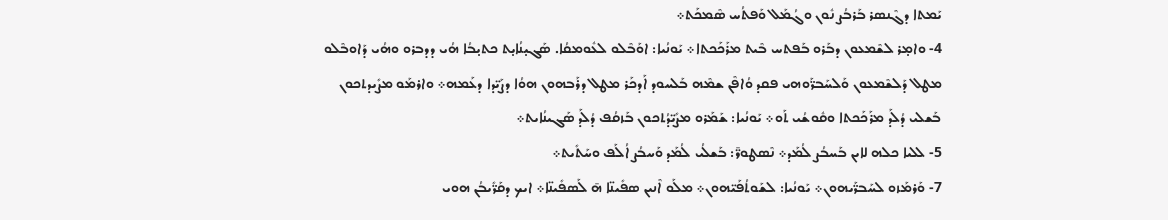ܝܰܡܬܐ ܕܓܶܢܣܪ ܒܰܪܒܳܨ ܢܽܘܢ ܘܓܳܡܰܠ ܘܰܦܬܳܚ ܣܶܡܟܰܬ܀
4- ܘܐܡ̣ܪ ܠܫܶܡܥܘܢ ܕܒܰܪܘ ܒܰܦܬܚ ܒܶܝܬ ܡܪܰܟܰܟܬܐ܀ ܝܰܘܢܳܝܐ: ܐܘܰܒܶܠܘ ܠܥܽܘܡܩܳܐ. ܣܰܓܝ̣ܢܳܐܝ̣ܬ ܟܬܝ̣ܒܳܐ ܗܳܝ ܕܕܒܪܘ ܘܗܳܝ ܕܰܐܘܒܶܠܘ ܡܛܠ ܕܰܠܫܶܡܥܘܢ ܘܰܠܚܰܒܪ̈ܰܘܗܝ ܦܩܕ ܘܳܐܦܶܢ ܫܡܶܗ ܒܰܠܚܘܕ ܐܰܕܟܰܪ ܡܛܠ ܕܪܰܒܗܘܢ ܗܘܳܐ ܕܨܰܝ̈ܕܐ ܕܥܰܡܗ܀ ܘܐܪܡܰܘ ܡܨܺܝܕܬܟܘܢ ܒܰܫܠܝ ܕܳܠܰܕ ܡܪܰܟܰܟܬܐ ܘܩܽܘܫܳܝ ܬܰܘ܀ ܝܰܘܢܳܝܐ: ܫܰܡܰܪܘ ܡܨܺܝ̈ܕܳܬܟܘܢ ܒܰܙܩܳܦ ܕܳܠܰܕ ܣܰܓܝܢܳܐܝܬ܀
5- ܠܠܝܐ ܟܠܗ ܠܐܝܢ ܒܰܚܒܳܨ ܠܳܡܰܕ܀ ܢܶܣܛܘܪ̈̄: ܒܰܫܠܳܝ ܠܳܡܰܕ ܘܰܚܒܳܨ ܐܳܠܰܦ ܘܚܰܬܺܝܬ܀
7- ܘܰܪܡܰܙܘ ܠܚܰܒܪ̈ܰܝܗܘܢ܀ ܝܰܘܢܳܝܐ: ܠܫܰܘܬܳܦܰܝ̈ܗܘܢ܀ ܡܠܰܘ ܐܶܢܝܢ ܣܦܺܝܢ̈ܐ ܗ̄ ܠܰܣܦܺܝܢ̈ܐ܀ ܐܝܟ ܕܩܰܪ̈ܺܝܒܳܢ ܗܘܝ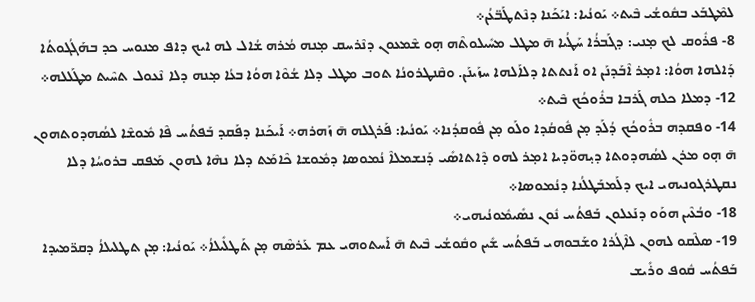ܠܡܶܛܒܰܥ ܒܩܽܘܫܳܝ ܒܶܝܬ܀ ܝܰܘܢܳܝܐ: ܐܝܰܟܰܢܐ ܕܢܶܬܛܰܒ̈ܥܳܢ܀
8- ܦܪܽܘܩ ܠܟ ܡ̣ܢܝ: ܕܓܰܒܪܳܐ ܚܰܛܳܝܐ ܗ̄ ܡܛܠ ܡܚܺܝܠܘܬܶܗ ܗ̣ܘ ܫܶܡܥܘܢ ܕܢܶܪܚܩ ܡ̣ܢܗ ܡܳܪܗ ܫܳܐܠ ܠܗ ܐܝܟ ܕܐܦ ܡܢܘܚ ܟܕ ܒܗܰܓܳܓܘܬܳܐ ܕܰܐܠܗܐ ܗܘܳܐ: ܐܡ̣ܪ ܐܶܒܰܕܢܰܢ ܐܘ ܐܰܢܬܬܐ ܕܠܐܰܠܗܐ ܚܙܰܝܢܰܢ. ܘܩܶܢܛܪܘܢܳܐ ܬܘܒ ܡܛܠ ܕܠܐ ܫܳܘܶܐ ܗܘܳܐ ܒܥܳܐ ܡ̣ܢܗ ܕܠܐ ܢܶܥܘܠ ܬܚܶܝܬ ܡܛܰܠܠܗ܀
12- ܕܡܠܐ ܟܠܗ ܓܰܪܒܐ ܒܪܽܘܟܳܟ ܒܶܝܬ܀
14- ܘܦܩܕܗ ܒܪܽܘܟܳܟ ܕܳܠܰܕ ܡ̣ܢ ܦܽܘܩܳܕܐ ܘܠܰܘ ܡ̣ܢ ܦܽܘܩܕܳܢܐ܀ ܝܰܘܢܳܝܐ: ܦܰܪܓܠܗ ܗ̄ ܙܰܗܪܗ܀ ܐܰܝܟܰܢܐ ܕܦܰܩܕ ܒܰܦܬܳܚ ܦܶܐ ܡܽܘܫܶܐ ܠܣܳܗܕܘܬܗܘܢ ܗ̄ ܗ̣ܘ ܡܪܢ ܠܣܳܗܕܘܬܐ ܕܝ̣ܗܘ̈ܕܝܐ ܐܡ̣ܪ ܠܗܘ ܕܶܐܬܐܣܺܝ ܕܰܢܫܡܠܐܶ ܢܳܡܘܣܐ ܕܡܽܘܫܐ ܟܶܐܡܰܬ ܕܠܐ ܢܗܶܐ ܠܗܘܢ ܡܰܦܩ ܒܪܘܚܳܐ ܕܠܐ ܢܩܛܪܓܘܢܝܗܝ ܐܝܟ ܕܠܰܡܒܰܛܠܳܢܐ ܕܢܳܡܘܣܐ܀
18- ܘܒܳܥܶܝܢ ܗܘܰܘ ܕܢܰܥܠܘܢ ܒܰܦܬܳܚ ܢܽܘܢ ܢܣܺܝܡܽܘܢܳܝܗܝ܀
19- ܣܠܶܩܘ ܠܗܘܢ ܠܐܶܓܳܪܐ ܘܫܰܒܘܗܝ ܒܰܦܬܳܚ ܫܺܝܢ ܘܩܽܘܫܳܝ ܒܶܝܬ ܗ̄ ܐܰܚܬܘܗܝ ܥܡ ܥܰܪܣܶܗ ܡ̣ܢ ܬܰܛܠܺܝܠܐܳ܀ ܝܰܘܢܳܝܐ: ܡ̣ܢ ܬܛܠܝܠܐܳ ܕܩܪ̈ܡܝܕܐ ܒܰܦܬܳܚ ܩܽܘܦ ܘܪܺܝܫ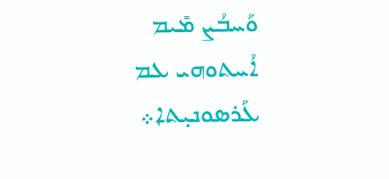ܘܰܚܒܳܨ ܡܺܝܡ ܐܳܚܬܘܗܝ ܥܡ ܥܰܪܣܘܢܝ̣ܬܐ܀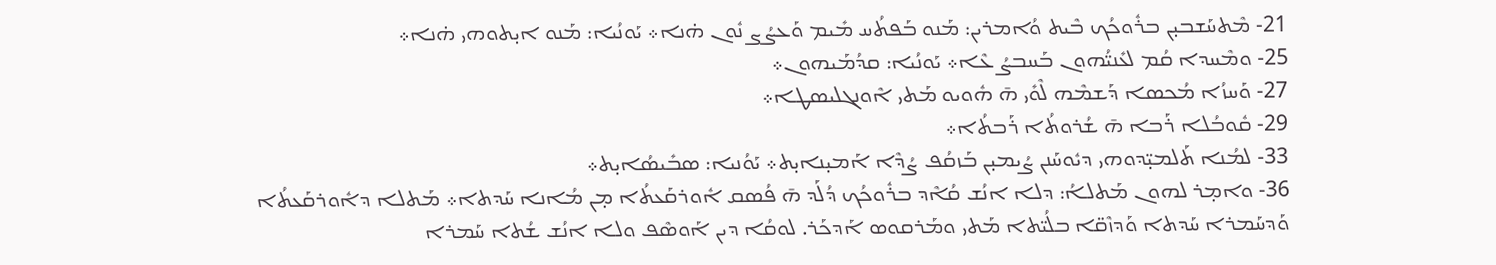21- ܡܶܬܚܰܫܒܝ̣ܢ ܒܪܽܘܟܳܟ ܒܶܝܬ ܘܳܐܡܪܝܢ: ܡܰܢܘ ܒܰܦܬܳܚ ܡܺܝܡ ܘܰܥܨܳܨ ܢܽܘܢ ܗ̇ܢܐ܀ ܝܰܘܢܳܝܐ: ܡܰܢܘ ܐܝ̣ܬܘܗܝ ܗ̇ܢܐ܀
25- ܘܡܶܚܕܐ ܩܳܡ ܠܥܺܢܝ̈ܳܗܘܢ ܒܰܚܒܨܳ ܥܶܐ܀ ܝܰܘܢܳܝܐ: ܩܕܳܡܰܝܗܘܢ܀
27- ܘܰܚܙܳܐ ܡܳܟܣܐ ܕܰܫܡܶܗ ܠܶܘܺܝ ܗ̄ ܗܽܘܝܘ ܡܰܬܝ ܐܶܘܢܓܠܝܣܛܐ܀
29- ܩܽܘܒܳܠܐ ܪܰܒܐ ܗ̄ ܫܳܪܘܬܳܐ ܪܰܒܬܳܐ܀
33- ܠܡܳܢܐ ܬܰܠܡܝ̣̈ܕܘܗܝ ܕܝܽܘܚܰܢܢ ܨܳܝܡܝ̣ܢ ܒܰܙܩܳܦ ܨܳܕܶܐ ܐܰܡܝ̣ܢܐܝ̣ܬ܀ ܝܰܘܳܢܝܐ: ܣܒܺܝܣܳܐܝ̣ܬ܀
36- ܘܐܡ̣ܪ ܠܗܘܢ ܡܰܬܠܐܳ: ܕܠܐ ܐܢܳܫ ܩܳܐܶܕ ܒܪܽܘܟܳܟ ܕܳܠܰܕ ܗ̄ ܦܳܣܩ ܐܽܘܪܩܰܥܬܳܐ ܡ̣ܢ ܡܳܐܢܐ ܚܰܕܬܐ܀ ܡܰܬܠܐ ܕܐܽܘܪܩܰܥܬܳܐ ܘܰܕܚܰܡܪܐ ܚܰܕܬܐ ܘܰܕܙܶܩ̈ܐ ܒܠܳܝ̈ܬܐ ܡܰܬܝ ܘܡܰܪܩܘܣ ܐܰܕܟܰܪ. ܠܘܩܳܐ ܕܝܢ ܐܰܘܣܶܦ ܘܠܐ ܐܢܳܫ ܫܳܬܐ ܚܰܡܪܐ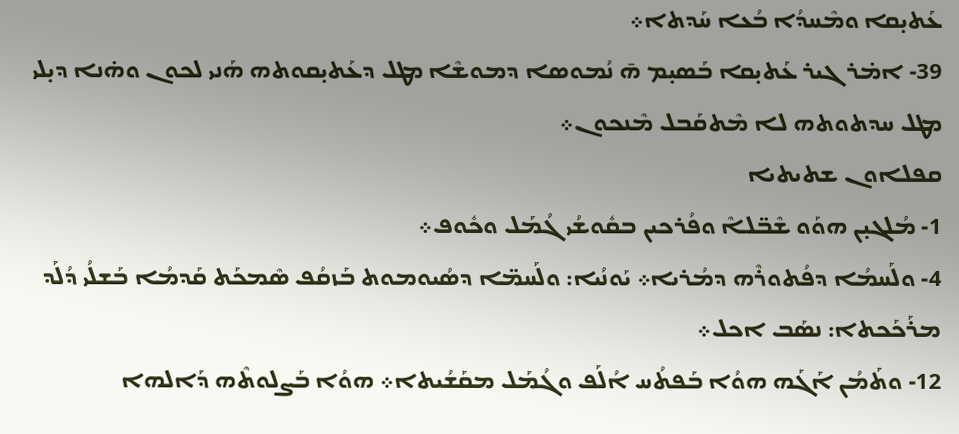ܥܰܬܝ̣ܩܐ ܘܡܶܚܕܳܐ ܒܳܥܐ ܚܰܕܬܐ܀
39- ܐܡ̇ܪ ܓܝܪ ܥܰܬܝ̣ܩܐ ܒܰܣܝ̣ܡ ܗ̄ ܢܳܡܘܣܐ ܕܡܘܫܶܐ ܡܛܠ ܕܥܰܬܝ̣ܩܘܬܗ ܗܰܢܝ ܠܟܘܢ ܘܗ̇ܢܐ ܕܝ̣ܠܝ ܡܛܠ ܚܕܬܘܬܗ ܠܐ ܡܶܬܩܰܒܠ ܡܶܢܟܘܢ܀
ܩܦܠܐܘܢ ܫܬܝܬܝܐ
1- ܡܳܠܓܝ̣ܢ ܗܘܰܘ ܫܶܒ̈ܠܐܶ ܘܦܳܪܟܝܢ ܒܩܽܘܫܳܝ ܓܳܡܰܠ ܘܟܽܘܦ܀
4- ܘܠܰܚܡܳܐ ܕܦܳܬܘܪܶܗ ܕܡܳܪܝܐ܀ ܝܰܘܢܳܝܐ: ܘܠܰܚܡ̈ܐ ܕܣܳܝܘܡܘܬ ܒܰܙܩܳܦ ܣܶܡܟܰܬ ܩܰܕܡܳܐ ܒܰܫܠܳܝ ܕܳܠܰܕ ܡܪܰܟܰܟܬܐ: ܢܣܰܒ ܐܟܠ܀
12- ܘܬܰܡܳܢ ܐܰܓܰܗ ܗܘܳܐ ܒܰܦܬܳܚ ܐܳܠܰܦ ܘܓܳܡܰܠ ܡܩܰܫܳܝܬܐ܀ ܗܘܳܐ ܒܰܨܠܘܬܶܗ ܕܰܐܠܗܐ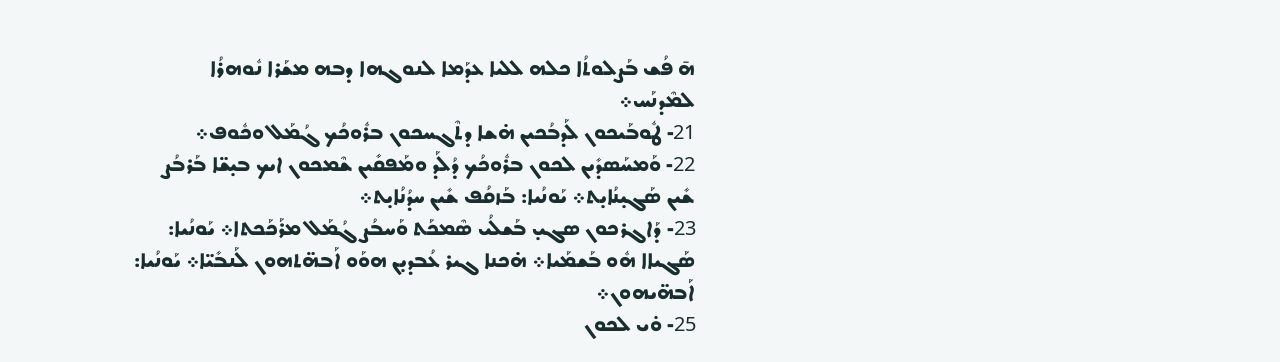ܗ̄ ܦܳܫ ܒܰܨܠܘܬܳܐ ܟܠܗ ܠܠܝܐ ܥܕܰܡܐ ܠܢܘܓܗܐ ܕܒܗ ܡܫܰܪܐ ܢܽܘܗܪܳܐ ܠܡܶܕܢܰܚ܀
21- ܛܽܘܒܰܝܟܘܢ ܠܰܕܒܳܟܝܢ ܗ̇ܫܐ ܕܬܶܓܚܟܘܢ ܒܪܽܘܟܳܟ ܓܳܡܰܠ ܘܟܽܘܦ܀
22- ܘܰܡܚܰܣܕܺܝܢ ܠܟܘܢ ܒܪܽܘܟܳܟ ܕܳܠܰܕ ܘܡܰܦܩܺܝܢ ܫܶܡܟܘܢ ܐܝܟ ܒܝ̣ܫ̈ܐ ܒܰܪܒܳܨ ܫܺܝܢ ܣܰܓܝ̣ܢܳܐܝ̣ܬ܀ ܝܰܘܢܳܝܐ: ܒܰܙܩܳܦ ܫܺܝܢ ܚܕܳܢܳܐܝ̣ܬ܀
23- ܕܰܐܓܪܟܘܢ ܣܓܝ̣ ܒܰܫܠܳܝ ܣܶܡܟܰܬ ܘܰܚܒܳܨ ܓܳܡܰܠ ܡܪܰܟܰܟܬܐ܀ ܝܰܘܢܳܝܐ: ܣܰܓܝܐܐ ܗܽܘ ܒܰܫܡܰܝܐ܀ ܗ̇ܟܢܐ ܓܝܪ ܥܳܒܕܝ̣ܢ ܗܘܰܘ ܐܰܒܗ̈ܬܗܘܢ ܠܰܢܒܺܝ̈ܐ܀ ܝܰܘܢܳܝܐ: ܐܰܒܗ̈ܝܗܘܢ܀
25- ܘ̇ܝ ܠܟܘܢ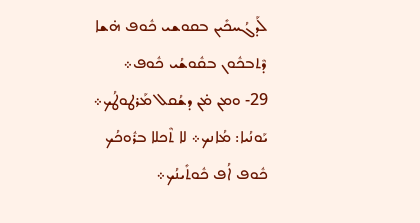ܠܰܕܓܳܚܟܺܝܢ ܒܩܘܫܝ ܟܽܘܦ ܗ̇ܫܐ ܕܶܬܒܟܽܘܢ ܒܩܽܘܫܳܝ ܟܽܘܦ܀
29- ܘܡܢ ܡ̇ܢ ܕܫܳܩܠ ܡܰܪܛܘܛܳܟ܀ ܝܰܘܢܳܝܐ: ܡܳܐܢܟ܀ ܠܐ ܬܶܟܠܐ ܒܪܽܘܟܳܟ ܟܽܘܦ ܐܳܦ ܟܽܘܬܺܝܢܳܟ܀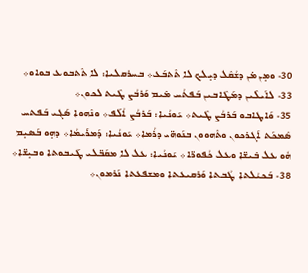30- ܘܡ̣ܢ ܡ̇ܢ ܕܫܳܩܶܠ ܕܝ̣ܠܟ ܠܐ ܬܶܬܒܰܥ܀ ܒܚܪܩܠܝܐ: ܠܐ ܬܶܬܒܘܥ ܒܘܐܘ܀
33- ܠܐܰܝܠܶܝܢ ܕܡܰܛܶܐܒܝܢ ܒܰܦܬܳܚ ܡܺܝܡ ܘܰܪܒܳܨ ܛܶܝܬ ܠܟܘܢ܀
35- ܘܰܐܛܐܒܘ ܒܰܪܒܳܨ ܛܶܝܬ܀ ܝܰܘܢܳܝܐ: ܒܰܪܒܳܨ ܐܳܠܰܦ܀ ܘܢܶܗܘܐ ܣܰܓܝ ܒܰܦܬܚ ܣܶܡܟܰܬ ܐܰܓܪܟܘܢ ܘܬܶܗܘܘܢ ܒܢܰܘܗ̈ܝ ܕܪܳܡܐ܀ ܝܰܘܢܳܝܐ: ܕܰܡܪܰܝܡܳܐ܀ ܕܗ̣ܘ ܒܰܣܝ̣ܡ ܗܽܘ ܥܠ ܒܺܝܫ̈ܐ ܘܥܠ ܟܳܦܘܪ̈ܐ܀ ܝܰܘܢܳܝܐ: ܥܠ ܠܐ ܡܩܰܒ̈ܠܝ ܛܰܝܒܘܬܐ ܘܒܝ̣ܫ̈ܐ܀
38- ܒܰܟܝܳܠܬܐ ܛܳܒܬܐ ܘܰܪܩܝܥܬܐ ܘܡܫܦܥܬܐ ܢܰܪܡܘܢ܀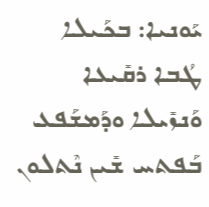ܝܰܘܢܝܐ: ܒܟܰܝܠܐ ܛܳܒܐ ܪܩܺܝܥܐ ܘܰܢܙܺܝܠܐ ܘܕܰܡܫܰܦܥ ܒܰܦܬܚ ܫܺܝܢ ܢܶܬܠܘܢ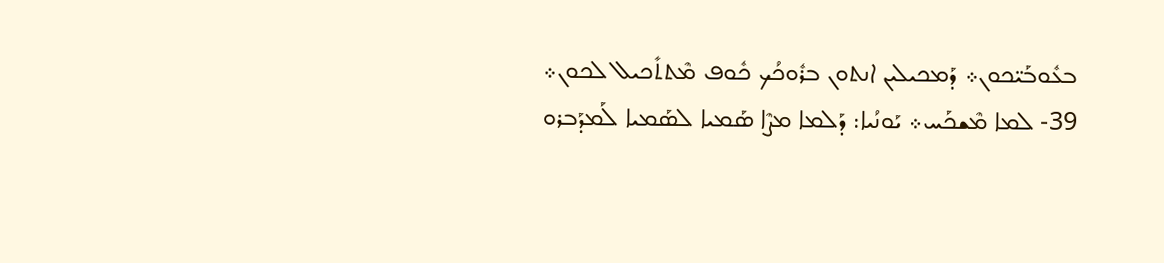ܒܥܽܘܒܰܝ̈ܟܘܢ܀ ܕܰܡܟܝܠܝܢ ܐܢܬܘܢ ܒܪܽܘܟܳܟ ܟܽܘܦ ܡܶܬܬܺܟܝܠ ܠܟܘܢ܀
39- ܠܡܐ ܡܶܫܟܰܚ܀ ܝܰܘܢܳܝܐ: ܕܰܠܡܐ ܡܨܶܐ ܣܰܡܝܐ ܠܣܰܡܝܐ ܠܰܡܕܰܒܪܘ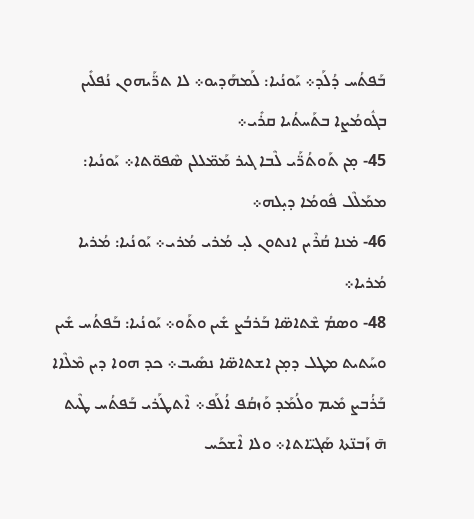ܒܰܦܬܳܚ ܕܳܠܰܕ܀ ܝܰܘܢܳܝܐ: ܠܰܡܗܰܕܝܘ܀ ܠܐ ܬܪ̈ܰܝܗܘܢ ܢܳܦܠܺܝܢ ܒܓܽܘܡܳܨܐ ܒܬܰܚܬܳܝܐ ܩܪܺܝ܀
45- ܡ̣ܢ ܬܰܘܬܳܪ̈ܰܝ ܠܶܒܐ ܓܝܪ ܡܰܡ̈ܠܠܢ ܣܶܦܘ̈ܬܐ܀ ܝܰܘܢܳܝܐ: ܡܡܰܠܶܠ ܦܽܘܡܳܐ ܕܝ̣ܠܗ܀
46- ܡ̇ܢܐ ܩܳܪܶܝܢ ܐܢܬܘܢ ܠܝ̣ ܡܳܪܝ ܡܳܪܝ܀ ܝܰܘܢܳܝܐ: ܡܳܪܝܐ ܡܳܪܝܐ܀
48- ܘܣܡܳ ܫܶܬܐܣ̈ܐ ܒܰܪܒܳܨ ܫܺܝܢ ܘܬܰܘ܀ ܝܰܘܢܳܝܐ: ܒܰܦܬܳܚ ܫܺܝܢ ܘܚܰܬܝܬ ܡܛܠ ܕܡ̣ܢ ܐܫܬܐܣ̈ܐ ܢܣܺܝܒ܀ ܟܕ ܗܘܐ ܕܝܢ ܡܶܠܶܐܐ ܒܰܪܳܒܨ ܡܺܝܡ ܘܠܳܡܰܕ ܘܰܙܩܳܦ ܐܳܠܰܦ܀ ܐܶܬܛܰܪܝ ܒܰܦܬܳܚ ܛܶܝܬ ܗ̄ ܙܰܒܢ̈ܬܐ ܣܰܓܝ̈ܐܬܐ܀ ܘܠܐ ܐܶܫܟܰܚ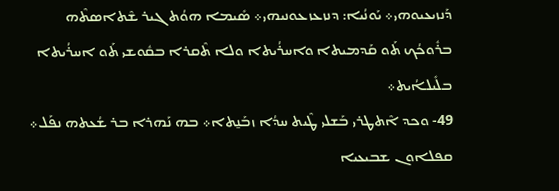ܕܰܢܙܝܥܝܘܗܝ܀ ܝܰܘܢܳܝܐ: ܕܢܙܥܙܥܘܢܝܗܝ܀ ܣܺܝܡܐ ܗܘܳܬ ܓܝܪ ܫܶܬܐܣܬܶܗ ܒܪܽܘܟܳܟ ܬܰܘ ܩܰܕܡܝܬܐ ܘܐܚܪܳܝܬܐ ܘܠܐ ܬܶܩܪܐ ܒܩܽܘܫܝ ܬܰܘ ܐܚܪܳܝܬܐ ܒܠܺܝܠܐܳܝܬ܀
49- ܘܟܕ ܐܶܬܛܪܝ ܒܰܫܠܝ ܛܶܝܬ ܚܕܳܐ ܙܒܰܢ̱ܬܐ܀ ܒܗ ܢܰܗܪܐ ܒܪ ܫܳܥܬܗ ܢܦܰܠ܀
ܩܦܠܐܘܢ ܫܒܝܥܝܐ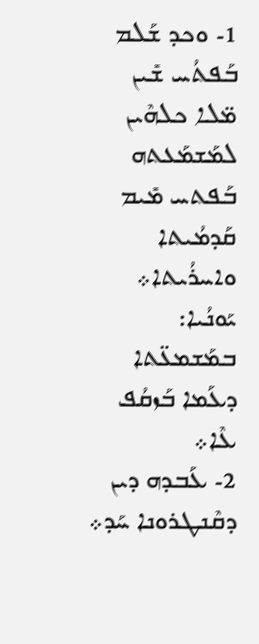1- ܘܟܕ ܫܰܠܡ ܒܰܦܬܳܚ ܫܺܝܢ ܡ̈ܠܐ ܟܠܗܶܝܢ ܠܡܰܫܡܰܥܬܗ ܒܰܦܬܚ ܡܺܝܡ ܩܰܕܡܳܝܬܐ ܘܐܚܪܳܝܬܐ܀ ܝܰܘܢܳܝܐ: ܒܡܰܫܡܥ̈ܬܐ ܕܥܰܡܐ ܒܰܙܩܳܦ ܥܶܐ܀
2- ܥܰܒܕܗ ܕܝܢ ܕܩܶܢܛܪܘܢܐ ܚܰܕ܀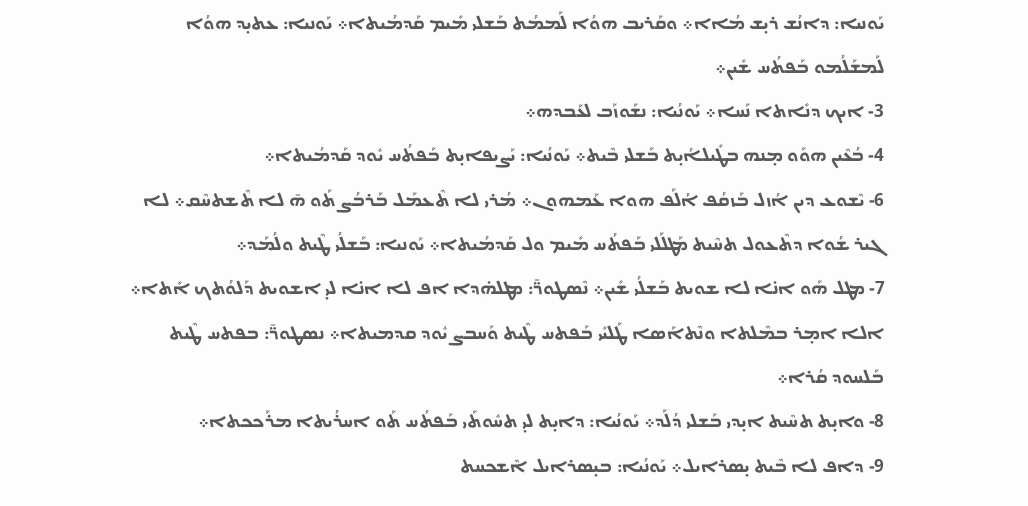ܝܰܘܢܝܐ: ܕܐܢܳܫ ܪܝ̣ܫ ܡܳܐܐ܀ ܘܩܰܪܝܒ ܗܘܳܐ ܠܰܡܡܳܬ ܒܰܫܠܝ ܡܺܝܡ ܩܰܕܡܳܝܬܐ܀ ܝܰܘܢܝܐ: ܥܬܝ̣ܕ ܗܘܳܐ ܠܰܡܫܰܠܳܡܘ ܒܰܦܬܳܚ ܫܺܝܢ܀
3- ܐܝܟ ܕܢܺܐܬܐ ܢܰܚܐ܀ ܝܰܘܢܳܝܐ: ܢܫܰܘܙܰܒ ܠܥܰܒܕܗ܀
4- ܒܳܥܶܝܢ ܗܘܰܘ ܡ̣ܢܗ ܒܛܺܝܠܐܳܝ̣ܬ ܒܰܫܠܝ ܒܶܝܬ܀ ܝܰܘܢܳܝܐ: ܝܰܨܝܦܐܝ̣ܬ ܒܰܦܬܳܚ ܝܽܘܕ ܩܰܕܡܳܝܬܐ܀
6- ܝܶܫܘܥ ܕܝܢ ܐܳܙܠ ܒܰܙܩܳܦ ܐܳܠܰܦ ܗܘܐ ܥܰܡܗܘܢ܀ ܡܳܪܝ ܠܐ ܬܶܥܡܰܠ ܒܰܪܒܳܨ ܬܰܘ ܗ̄ ܠܐ ܬܶܫܬܚܶܩ܀ ܠܐ ܓܝܪ ܫܳܘܐ ܕܬܶܥܘܠ ܬܚܶܝܬ ܡܰܛܠܰܠܝ ܒܰܦܬܳܚ ܡܺܝܡ ܘܠ ܩܰܕܡܳܝܬܐ܀ ܝܰܘܢܝܐ: ܒܰܫܠܳܝ ܛܶܝܬ ܘܠܳܡܰܕ܀
7- ܡܛܠ ܗܰܘ ܐܢ̇ܐ ܠܐ ܫܘܝܬ ܒܰܫܠܳܝ ܫܺܝܢ܀ ܢܶܣܛܘܪ̈̄: ܡܛܠܗ̇ܕܐ ܐܦ ܠܐ ܐܢ̇ܐ ܠܝ̣ ܐܫܘܝܬ ܕܰܠܘܳܬܟ ܐܺܬܐ܀ ܐܠܐ ܐܡ̣ܪ ܒܡܶܠܬܐ ܘܢܶܬܐܰܣܐ ܛܰܠܝܺܝ ܒܰܦܬܚ ܛܶܝܬ ܘܰܚܒܨ ܝܽܘܕ ܩܕܡܝܬܐ܀ ܢܣܛܘܪ̈̄: ܒܦܬܚ ܛܶܝܬ ܒܰܠܚܘܕ ܩܳܪܐ܀
8- ܘܐܝ̣ܬ ܬܚܶܝܬ ܐܝ̣ܕܝ ܒܰܫܠܝ ܕܳܠܰܕ܀ ܝܰܘܢܳܝܐ: ܕܐܝ̣ܬ ܠܝ̣ ܬܚܽܘܬܰܝ ܒܰܦܬܳܚ ܬܰܘ ܐܚܪܳܝܬܐ ܡܪܰܟܟܬܐ܀
9- ܕܐܦ ܠܐ ܒܶܝܬ ܝ̣ܣܪܐܝܠ܀ ܝܰܘܢܳܝܐ: ܒܝ̣ܣܪܐܝܠ ܐܶܫܟܚܬ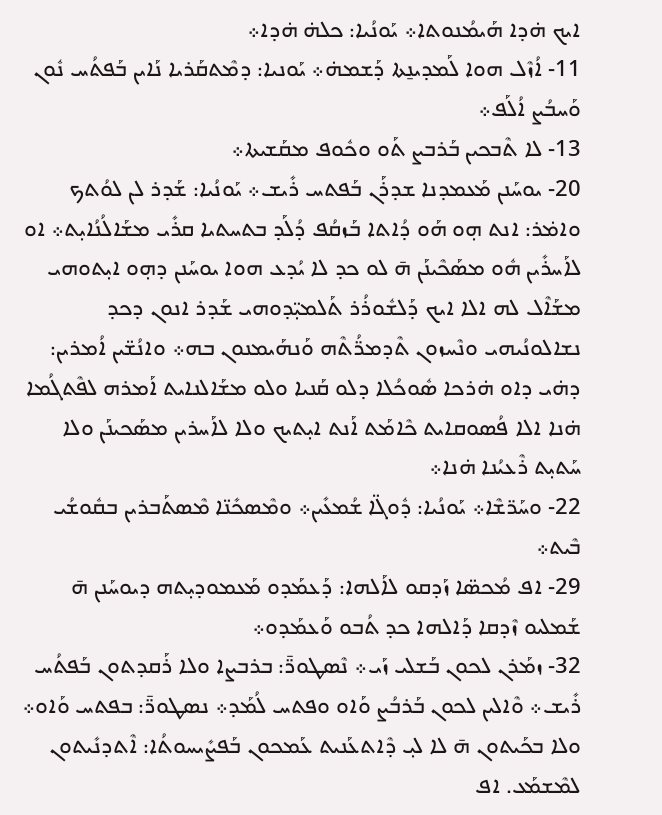ܐܝܟ ܗ̇ܕܐ ܗܰܝܡܳܢܘܬܐ܀ ܝܰܘܢܳܝܐ: ܟܠܗ̇ ܗ̇ܕܐ܀
11- ܐܳܙܶܠ ܗܘܐ ܠܰܡܕܝܢ̱ܬܐ ܕܰܫܡܗ̇܀ ܝܰܘܢܝܐ: ܕܡܶܬܩܰܪܝܐ ܢܰܐܝܢ ܒܰܦܬܳܚ ܢܽܘܢ ܘܰܚܒܳܨ ܐܳܠܰܦ܀
13- ܠܐ ܬܶܒܟܝܢ ܒܰܪܒܨ ܬܰܘ ܘܟܽܘܦ ܡܩܰܫܝܬܐ܀
20- ܝܘܚܰܢܢ ܡܰܥܡܕܢܐ ܫܕܪܰܢ ܒܰܦܬܚ ܪܺܝܫ܀ ܝܰܘܢܳܝܐ: ܫܰܕܪ ܠܢ ܠܘܳܬܟ ܘܐܡ̇ܪ: ܐܢܬ ܗ̣ܘ ܗܰܘ ܕܳܐܬܐ ܒܰܙܩܳܦ ܕܳܠܰܕ ܒܬܚܬܝܐ ܩܪܺܝ ܡܫܰܐܠܳܢܳܐܝ̣ܬ܀ ܐܘ ܠܐܰܚܪܺܝܢ ܗܽܘ ܡܣܰܟܶܝܢܰܢ ܗ̄ ܠܘ ܟܕ ܠܐ ܝܳܕܥ ܗܘܐ ܝܘܚܰܢܢ ܕܗ̣ܘ ܐܝ̣ܬܘܗܝ ܡܫܰܐܶܠ ܠܗ ܐܠܐ ܐܝܟ ܕܰܠܫܽܘܪܳܪ ܬܰܠܡܝ̣̈ܕܘܗܝ ܫܰܕܪ ܐܢܘܢ ܕܟܕ ܢܫܐܠܘܢܳܝܗܝ ܘܢܶܚܙܘܢ ܬܶܕܡܪ̈ܳܬܶܗ ܘܰܢܗܰܝܡܢܘܢ ܒܗ܀ ܘܐܢܳܫ̈ܝܢ ܐܳܡܪܝܢ: ܕܗ̇ܝ ܕܐܘ ܗ̇ܪܟܐ ܣܽܘܟܳܠܐ ܕܠܘ ܩܰܢܝܐ ܘܠܘ ܡܫܰܐܠܢܐܝܬ ܐܰܡܪܗ ܠܦܶܬܓܳܡܐ ܗ̇ܢܐ ܐܠܐ ܦܳܣܘܩܐܝܬ ܟܶܐܡܰܬ ܐܰܢܬ ܐܝ̣ܬܝܟ ܘܠܐ ܠܐܰܚܪܝܢ ܡܣܰܟܝܢܰܢ ܘܠܐ ܚܰܬܝ̣ܬ ܪܶܥܝܳܢܐ ܗ̇ܢܐ܀
22- ܘܚܰܪ̈ܫܶܐ܀ ܝܰܘܢܳܝܐ: ܕܽܘܓ̈ܐ ܫܳܡܥܺܝܢ܀ ܘܡܶܣܟܺܢ̈ܐ ܡܶܣܬܰܒܪܝܢ ܒܩܽܘܫܳܝ ܒܶܝܬ܀
29- ܐܦ ܡܳܟܣ̈ܐ ܙܰܕܩܘ ܠܐܰܠܗܐ: ܕܰܥܡܰܕܘ ܡܰܥܡܘܕܝ̣ܬܗ ܕܝܘܚܰܢܢ ܗ̄ ܫܰܡܠܝܘ ܙܶܕܩܐ ܕܰܐܠܗܐ ܟܕ ܬܳܒܘ ܘܰܥܡܰܕܘ܀
32- ܙܡܰܪܢ ܠܟܘܢ ܒܰܫܠܝ ܙܰܝ܀ ܢܶܣܛܘܪ̈̄: ܒܪܒܨܐ ܘܠܐ ܪܰܩܕܬܘܢ ܒܰܦܬܳܚ ܪܺܝܫ܀ ܘܶܐܠܝܢ ܠܟܘܢ ܒܰܪܒܳܨ ܘܰܐܘ ܘܦܬܚ ܠܳܡܰܕ܀ ܢܣܛܘܪ̈̄: ܒܦܬܚ ܘܰܐܘ܀ ܘܠܐ ܒܟܰܝܬܘܢ ܗ̄ ܠܐ ܠܝ̣ ܕܶܐܬܥܰܢܝܬ ܥܰܡܟܘܢ ܒܰܦܨܺܝܚܘܬܳܐ: ܐܶܬܕܢܺܝܬܘܢ ܠܡܶܫܡܰܥ. ܐܦ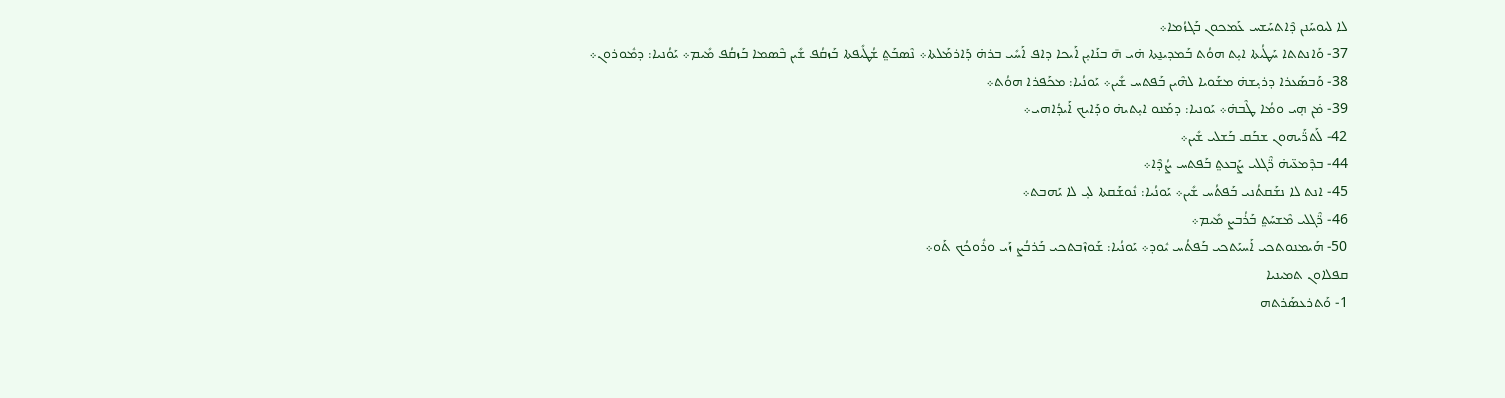ܠܐ ܠܝܘܚܰܢܢ ܕܶܐܬܚܰܫܚ ܥܰܡܟܘܢ ܒܰܓܙܳܡܐ܀
37- ܘܰܐܢܬܬܐ ܚܰܛܳܝܬܐ ܐܝ̣ܬ ܗܘܳܬ ܒܰܡܕܝܢ̱ܬܐ ܗ̇ܝ ܗ̄ ܒܢܰܐܝ̣ܢ ܐܰܝܟܐ ܕܐܦ ܐܰܚܺܝ ܒܪܗ̇ ܕܰܐܪܡܰܠܬܐ܀ ܢܶܣܒܰܬ݀ ܫܳܛܺܝܦܬܐ ܒܰܙܩܳܦ ܫܺܝܢ ܒܶܣܡܐ ܒܰܙܩܳܦ ܡܺܝܡ܀ ܝܰܘܳܢܝܐ: ܕܡܽܘܪܘܢ܀
38- ܘܰܒܣܰܥܪܐ ܕܪܝ̣ܫܗ̇ ܡܫܰܘܝܐ ܠܗܶܝܢ ܒܰܦܬܚ ܫܺܝܢ܀ ܝܰܘܢܳܝܐ: ܡܟܰܦܪܐ ܗܘܳܬ܀
39- ܡ̇ܢ ܗ̣ܝ ܘܡܳܐ ܛܶܒܗ̇܀ ܝܰܘܢܝܐ: ܕܡܰܢܘ ܐܝ̣ܬܝܗ̇ ܘܕܰܐܝܟ ܐܰܝܕܳܐܗܝ܀
42- ܠܰܬܪ̈ܰܝܗܘܢ ܫܒܰܩ ܒܰܫܠܝ ܫܺܝܢ܀
44- ܒܕܶܡܥ̈ܝܗ̇ ܪ̈ܶܓܠܝ ܨܰܒܥܬ݀ ܒܰܦܬܚ ܨܳܕܶܐ܀
45- ܐܢܬ ܠܐ ܢܫܰܩܬܳܢܝ ܒܰܦܬܳܚ ܫܺܝܢ܀ ܝܰܘܢܳܝܐ: ܢܽܘܫܰܩܬܐ ܠܝ̣ ܠܐ ܝܰܗܒܬ܀
46- ܪ̈ܶܓܠܝ ܡܶܫܚܰܬ݀ ܒܰܪܳܒܨ ܡܺܝܡ܀
50- ܗܰܝܡܢܘܬܟܝ ܐܰܚܝܰܬܟܝ ܒܰܦܬܳܚ ܝܽܘܕ܀ ܝܰܘܢܳܝܐ: ܫܰܘܙܶܒܬܟܝ ܒܰܪܒܳܨ ܙܰܝ ܘܪܽܘܟܳܟ ܬܰܘ܀
ܩܦܠܐܘܢ ܬܡܝܢܝܐ
1- ܘܰܬܪܥܣܰܪܬܗ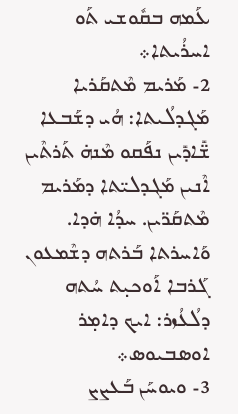ܥܰܡܗ ܒܩܽܘܫܝ ܬܰܘ ܐܚܪܳܝܬܐ܀
2- ܡܰܪܝܡ ܡܶܬܩܰܪܝܐ ܡܰܓܕܠܳܝܬܐ: ܗܳܝ ܕܫܰܒܥܐ ܫ̈ܺܐܕܺܝܢ ܢܦܰܩܘ ܡܶܢܗ̇ ܬܰܪܬܶܝܢ ܐܶܢܝܢ ܡܰܓܕܠܝ̈ܬܐ ܕܡܰܪܝܡ ܡܶܬܩܰܪ̈ܝܢ. ܚܕܳܐ ܗ̇ܕܐ. ܘܰܐܚܪܬܐ ܒܰܪܬܗ ܕܫܶܡܥܘܢ ܓܰܪܒܐ ܐܰܘܟܝ̣ܬ ܚܳܬܗ ܕܠܳܥܳܙܪ: ܐܝܟ ܕܐܡ̣ܪ ܐܘܣܒܝܘܣ܀
3- ܘܝܘܚܰܢ ܒܰܥܨܨ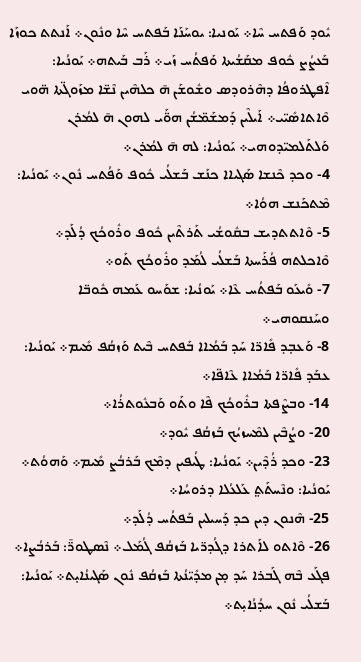ܝܽܘܕ ܘܰܦܬܚ ܚܶܐ܀ ܝܰܘܢܝܐ: ܝܘܚܰܢܰܐ ܒܰܦܬܚ ܚܶܐ ܘܢܽܘܢ܀ ܐܰܢܬܬ ܟܘܙܰܐ ܒܰܥܨܳܨ ܟܽܘܦ ܡܩܰܫܳܝܬܐ ܘܰܦܬܳܚ ܙܰܝ܀ ܪܰܒ ܒܰܝܬܗ܀ ܝܰܘܢܳܝܐ: ܐܶܦܛܪܘܦܳܐ ܕܗܶܪܘܕܣ ܘܫܽܘܫܰܢ ܗ̄ ܟܠܗܶܝܢ ܢܶܫ̈ܐ ܡܙܰܘܓ̈ܬܐ ܗ̈ܘܝ ܘܶܐܬܐܣܺܝ̈ܝ܀ ܐܰܝܠܶܝܢ ܕܰܡܫܰܡ̈ܫܳܢ ܗܘ̈ܰܝ ܠܗܘܢ ܗ̄ ܠܡܳܪܢ ܘܰܠܬܰܠܡܝ̈ܕܘܗܝ܀ ܝܰܘܢܳܝܐ: ܠܗ ܗ̄ ܠܡܳܪܢ܀
4- ܘܟܕ ܟܶܢܫܐ ܣܰܓܝܐܐ ܟܢܰܫ ܒܰܫܠܳܝ ܟܽܘܦ ܘܰܦܳܬܚ ܢܽܘܢ܀ ܝܰܘܢܳܝܐ: ܡܶܬܟܰܢܫ ܗܘܳܐ܀
5- ܘܶܐܬܬܕܝܫ ܒܩܽܘܫܳܝ ܬܰܪܬܶܝܢ ܟܽܘܦ ܘܪܽܘܟܳܟ ܕܳܠܰܕ܀ ܘܶܐܟܠܬܗ ܦܳܪܰܚܬܐ ܒܰܫܠܳܝ ܠܳܡܰܕ ܘܪܽܘܟܳܟ ܬܰܘ܀
7- ܘܺܝܥܰܘ ܒܰܦܬܳܚ ܥܶܐ܀ ܝܰܘܢܳܝܐ: ܫܘܰܚܘ ܥܰܡܗ ܟܽܘܒ̈ܐ ܘܚܰܢܩܘܗܝ܀
8- ܘܰܥܒ̣ܕ ܦܺܐܪ̈ܐ ܚܰܕ ܒܰܡܳܐܐ ܒܰܦܬܚ ܒܶܝܬ ܘܰܙܩܳܦ ܡܺܝܡ܀ ܝܰܘܢܳܝܐ: ܥܒܰܕ ܦܺܐܪ̈ܐ ܒܰܡܳܐܐ ܥܶܐܦ̈ܐ܀
14- ܘܒܨܶܦܬܐ ܒܪܽܘܟܳܟ ܦܶܐ ܘܬܰܘ ܘܰܒܥܽܘܬܪܳܐ܀
20- ܘܨܳܒܶܝܢ ܠܡܶܚܙܝܳܟ ܒܰܙܩܳܦ ܝܽܘܕ܀
23- ܘܟܕ ܪܳܕܶܝܢ܀ ܝܰܘܢܳܝܐ: ܛܳܝܦܝܢ ܕܡܶܟ ܒܰܪܒܳܨ ܡܺܝܡ܀ ܘܰܗܘܳܬ܀ ܝܰܘܢܳܝܐ: ܘܢܶܚܬܰܬ݀ ܥܰܠܥܳܠܐ ܕܪܘܚܳܐ܀
25- ܗܶܢܘܢ ܕܝܢ ܟܕ ܕܰܚܝܠܝܢ ܒܰܦܬܳܚ ܕܳܠܰܕ܀
26- ܘܶܐܬܘ ܠܐܰܬܪܐ ܕܓܳܕܪ̈ܝܐ ܒܰܙܩܳܦ ܓܳܡܰܠ܀ ܢܶܣܛܘܪ̈̄: ܒܰܪܒܳܨܐ܀ ܦܓܰܥ ܒܶܗ ܓܰܒܪܐ ܚܰܕ ܡ̣ܢ ܡܕܺܝ̈ܢܳܬܐ ܒܰܙܩܳܦ ܢܽܘܢ ܣܰܓܝܢܳܐܝ̣ܬ܀ ܝܰܘܢܳܝܐ: ܒܰܫܠܳܝ ܢܽܘܢ ܚܕܳܢܳܐܝ̣ܬ܀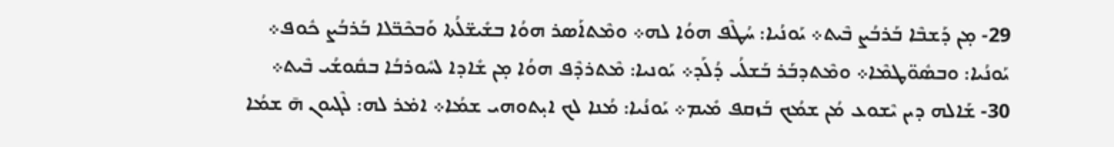29- ܡ̣ܢ ܕܰܫܒܶܐ ܒܰܪܒܳܨ ܒܶܝܬ܀ ܝܰܘܢܳܝܐ: ܚܳܛܶܦ ܗܘܳܐ ܠܗ܀ ܘܡܶܬܐܰܣܪ ܗܘܳܐ ܒܫܺܝܫ̈ܠܳܬܐ ܘܰܒܟܶܒ̈ܠܐ ܒܰܪܒܳܨ ܟܽܘܦ܀ ܝܰܘܢܳܝܐ: ܘܒܣܽܘ̈ܛܡܶܐ܀ ܘܡܶܬܕܒܰܪ ܒܰܫܠܳܝ ܕܳܠܰܕ܀ ܝܰܘܢܝܐ: ܡܶܬܪܕܶܦ ܗܘܳܐ ܡ̣ܢ ܫܺܐܕܐ ܠܚܽܘܪܒܳܐ ܒܩܽܘܫܳܝ ܒܶܝܬ܀
30- ܫܰܐܠܗ ܕܝܢ ܝܶܫܘܥ ܡܳܢ ܫܡܳܟ ܒܰܙܩܦ ܡܺܝܡ܀ ܝܰܘܢܳܝܐ: ܡܳܢܐ ܠܟ ܐܝ̣ܬܘܗܝ ܫܡܳܐ܀ ܐܡ̇ܪ ܠܗ: ܠܶܓܝܘܢ ܗ̄ ܫܡܳܐ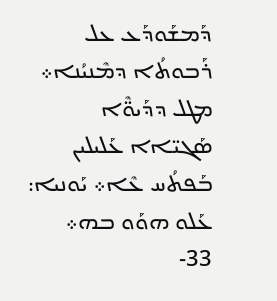ܕܰܡܫܰܘܕܰܥ ܥܠ ܪܰܒܘܬܳܐ ܕܡܶܢܝܳܢܐ܀ ܡܛܠ ܕܕܰܝܘ̈ܶܐ ܣܰܓܝ̈ܐܐ ܥܰܠܝܠܝܢ ܒܰܦܬܳܚ ܥܶܐ܀ ܝܰܘܢܝܐ: ܥܰܠܘ ܗܘܰܘ ܒܗ܀
33-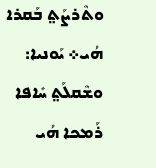ܘܬܶܪܨܰܬ݀ ܒܰܩܪܐ ܗܳܝ܀ ܝܰܘܢܝܐ: ܘܫܶܩܠܰܬ݀ ܚܺܐܦܐ ܪܰܡܟܐ ܗܳܝ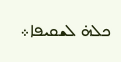ܟܠܗ̇ ܠܫܩܝܦܐ܀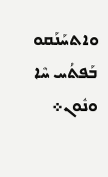ܘܐܬܚܰܢܰܩܘ ܒܰܦܬܳܚ ܚܶܐ ܘܢܽܘܢ܀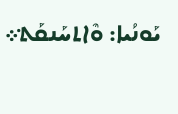ܝܰܘܢܳܝܐ: ܘܶܐܬܚܰܢܩܰܬ݀܀